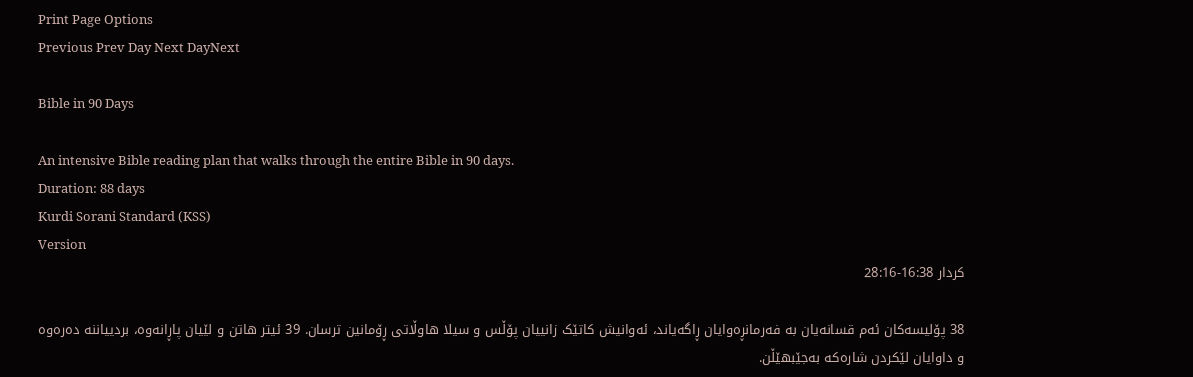Print Page Options
Previous Prev Day Next DayNext

Bible in 90 Days

An intensive Bible reading plan that walks through the entire Bible in 90 days.
Duration: 88 days
Kurdi Sorani Standard (KSS)
Version
کردار 16:38-28:16

38 پۆلیسەکان ئەم قسانەیان بە فەرمانڕەوایان ڕاگەیاند، ئەوانیش کاتێک زانییان پۆڵس و سیلا هاوڵاتی ڕۆمانین ترسان. 39 ئیتر هاتن و لێیان پاڕانەوە، بردییاننە دەرەوە و داوایان لێکردن شارەکە بەجێبهێڵن.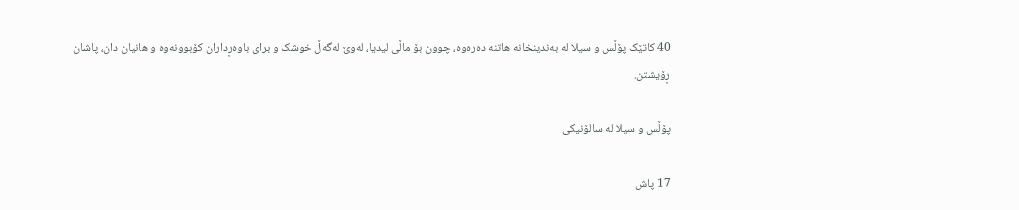40 کاتێک پۆڵس و سیلا لە بەندینخانە هاتنە دەرەوە، چوون بۆ ماڵی لیدیا، لەوێ لەگەڵ خوشک و برای باوەڕداران کۆبوونەوە و هانیان دان، پاشان ڕۆیشتن.

پۆڵس و سیلا لە سالۆنیکی

17 پاش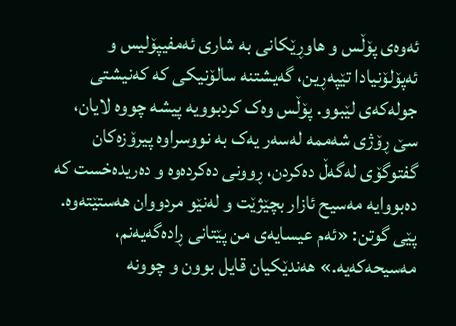ئەوەی پۆڵس و هاوڕێکانی بە شاری ئەمفیپۆلیس و ئەپۆلۆنیادا تێپەڕین، گەیشتنە سالۆنیکی کە کەنیشتی جولەکەی لێبوو. پۆڵس وەک کردبوویە پیشە چووە لایان، سێ ڕۆژی شەممە لەسەر یەک بە نووسراوە پیرۆزەکان گفتوگۆی لەگەڵ دەکردن، ڕوونی دەکردەوە و دەریدەخست کە دەبووایە مەسیح ئازار بچێژێت و لەنێو مردووان هەستێتەوە. پێی گوتن: «ئەم عیسایەی من پێتانی ڕادەگەیەنم، مەسیحەکەیە.» هەندێکیان قایل بوون و چوونە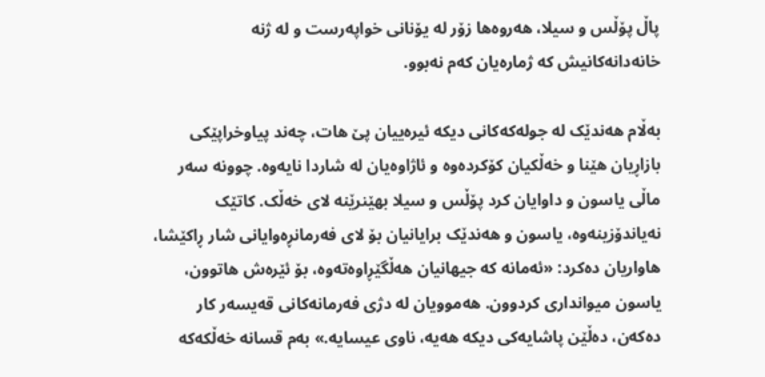پاڵ پۆڵس و سیلا، هەروەها زۆر لە یۆنانی خواپەرست و لە ژنە خانەدانەکانیش کە ژمارەیان کەم نەبوو.

بەڵام هەندێک لە جولەکەکانی دیکە ئیرەییان پێ هات، چەند پیاوخراپێکی بازاڕیان هێنا و خەڵکیان کۆکردەوە و ئاژاوەیان لە شاردا نایەوە. چوونە سەر ماڵی یاسون و داوایان کرد پۆڵس و سیلا بهێنرێنە لای خەڵک. کاتێک نەیاندۆزینەوە، یاسون و هەندێک برایانیان بۆ لای فەرمانڕەوایانی شار ڕاکێشا، هاواریان دەکرد: «ئەمانە کە جیهانیان هەڵگێڕاوەتەوە، بۆ ئێرەش هاتوون، یاسون میوانداری کردوون. هەموویان لە دژی فەرمانەکانی قەیسەر کار دەکەن، دەڵێن پاشایەکی دیکە هەیە، ناوی عیسایە.» بەم قسانە خەڵکەکە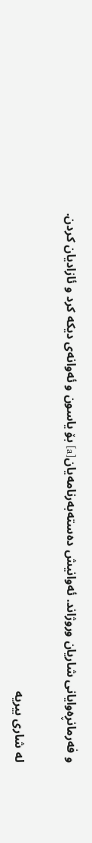و فەرمانڕەوایانی شاریان وروژاند. ئەوانیش دەستەبەرنامەیان[a] بۆ یاسون و ئەوانەی دیکە کرد و ئازادیان کردن.

لە شاری بیریە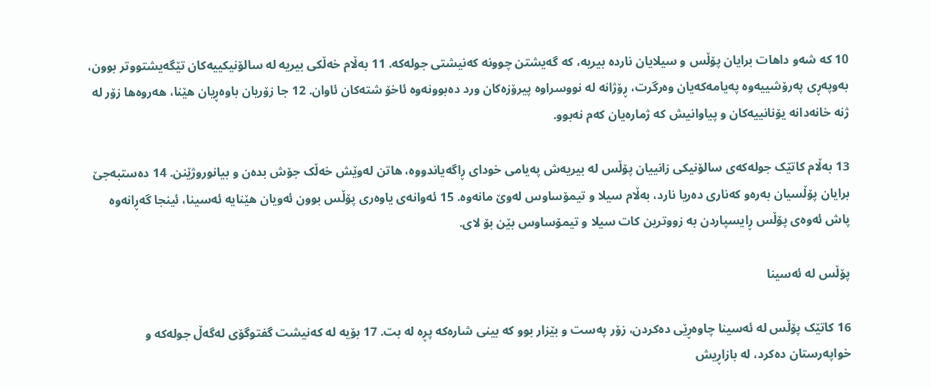10 کە شەو داهات برایان پۆڵس و سیلایان ناردە بیریە، کە گەیشتن چوونە کەنیشتی جولەکە. 11 بەڵام خەڵکی بیریە لە سالۆنیکییەکان تێگەیشتووتر بوون، بەوپەڕی پەرۆشییەوە پەیامەکەیان وەرگرت، ڕۆژانە لە نووسراوە پیرۆزەکان ورد دەبوونەوە ئاخۆ شتەکان ئاوان. 12 جا زۆریان باوەڕیان هێنا، هەروەها زۆر لە ژنە خانەدانە یۆنانییەکان و پیاوانیش کە ژمارەیان کەم نەبوو.

13 بەڵام کاتێک جولەکەی سالۆنیکی زانییان پۆڵس لە بیریەش پەیامی خودای ڕاگەیاندووە، هاتن لەوێش خەڵک جۆش بدەن و بیانوروژێنن. 14 دەستبەجێ برایان پۆڵسیان بەرەو کەناری دەریا نارد، بەڵام سیلا و تیمۆساوس لەوێ مانەوە. 15 ئەوانەی یاوەری پۆڵس بوون ئەویان هێنایە ئەسینا، ئینجا گەڕانەوە پاش ئەوەی پۆڵس ڕایسپاردن بە زووترین کات سیلا و تیمۆساوس بێن بۆ لای.

پۆڵس لە ئەسینا

16 کاتێک پۆڵس لە ئەسینا چاوەڕێی دەکردن، زۆر پەست و بێزار بوو کە بینی شارەکە پڕە لە بت. 17 بۆیە لە کەنیشت گفتوگۆی لەگەڵ جولەکە و خواپەرستان دەکرد، لە بازاڕیش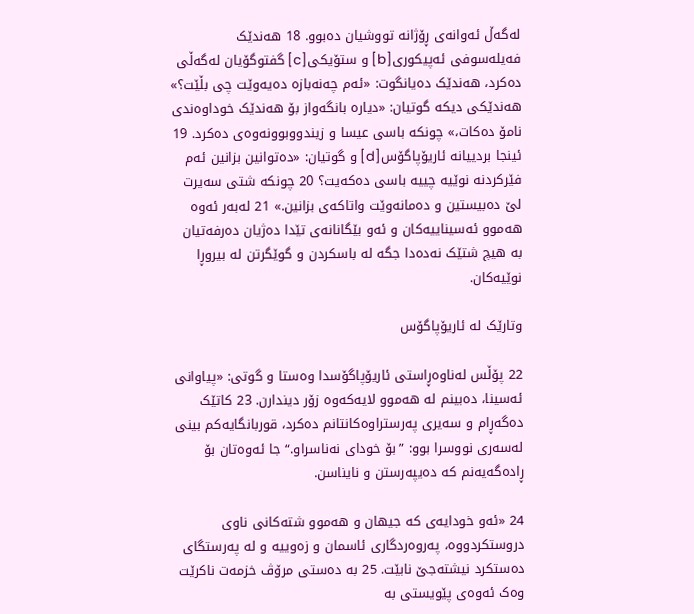لەگەڵ ئەوانەی ڕۆژانە تووشیان دەبوو. 18 هەندێک فەیلەسوفی ئەپیکوری[b] و ستۆیکی[c] گفتوگۆیان لەگەڵی دەکرد، هەندێک دەیانگوت: «ئەم چەنەبازە دەیەوێت چی بڵێت؟» هەندێکی دیکە گوتیان: «دیارە بانگەواز بۆ هەندێک خوداوەندی نامۆ دەکات،» چونکە باسی عیسا و زیندووبوونەوەی دەکرد. 19 ئینجا بردییانە ئاریۆپاگۆس[d] و گوتیان: «دەتوانین بزانین ئەم فێرکردنە نوێیە چییە باسی دەکەیت؟ 20 چونکە شتی سەیرت لێ دەبیستین و دەمانەوێت واتاکەی بزانین.» 21 لەبەر ئەوە هەموو ئەسیناییەکان و ئەو بێگانانەی تێدا دەژیان دەرفەتیان بە هیچ شتێک نەدەدا جگە لە باسکردن و گوێگرتن لە بیروڕا نوێیەکان.

وتارێک لە ئاریۆپاگۆس

22 پۆڵس لەناوەڕاستی ئاریۆپاگۆسدا وەستا و گوتی: «پیاوانی ئەسینا، دەبینم لە هەموو لایەکەوە زۆر دیندارن. 23 کاتێک دەگەڕام و سەیری پەرستراوەکانتانم دەکرد، قوربانگایەکم بینی لەسەری نووسرا بوو: ”بۆ خودای نەناسراو.“ جا ئەوەتان بۆ ڕادەگەیەنم کە دەیپەرستن و نایناسن.

24 «ئەو خودایەی کە جیهان و هەموو شتەکانی ناوی دروستکردووە، پەروەردگاری ئاسمان و زەوییە و لە پەرستگای دەستکرد نیشتەجێ نابێت. 25 بە دەستی مرۆڤ خزمەت ناکرێت وەک ئەوەی پێویستی بە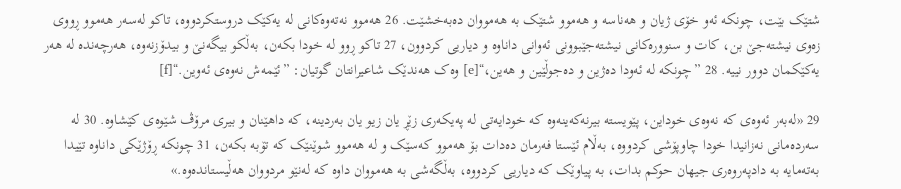شتێک بێت، چونکە ئەو خۆی ژیان و هەناسە و هەموو شتێک بە هەمووان دەبەخشێت. 26 هەموو نەتەوەکانی لە یەکێک دروستکردووە، تاکو لەسەر هەموو ڕووی زەوی نیشتەجێ بن، کات و سنوورەکانی نیشتەجێبوونی ئەوانی داناوە و دیاریی کردوون، 27 تاکو ڕوو لە خودا بکەن، بەڵکو بیگەنێ و بیدۆزنەوە، هەرچەندە لە هەر یەکێکمان دوور نییە. 28 ”چونکە لە ئەودا دەژین و دەجوڵێین و هەین،“[e] وەک هەندێک شاعیرانتان گوتیان: ”ئێمەش نەوەی ئەوین.“[f]

29 «لەبەر ئەوەی کە نەوەی خوداین، پێویستە بیرنەکەینەوە کە خودایەتی لە پەیکەری زێڕ یان زیو یان بەردینە، کە داهێنان و بیری مرۆڤ شێوەی کێشاوە. 30 لە سەردەمانی نەزانیدا خودا چاوپۆشی کردووە، بەڵام ئێستا فەرمان دەدات بۆ هەموو کەسێک و لە هەموو شوێنێک کە تۆبە بکەن، 31 چونکە ڕۆژێکی داناوە تێیدا بەتەمایە بە دادپەروەری جیهان حوکم بدات، بە پیاوێک کە دیاریی کردووە، بەڵگەشی بە هەمووان داوە کە لەنێو مردووان هەڵیستاندەوە.»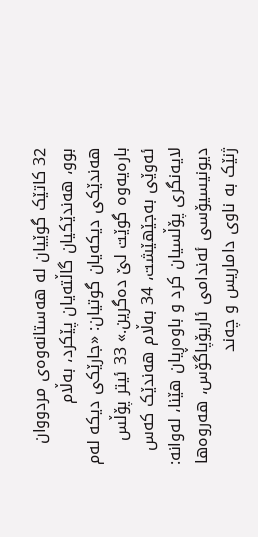32 کاتێک گوێیان لە هەستانەوەی مردووان بوو، هەندێکیان گاڵتەیان پێکرد، بەڵام هەندێکی دیکەیان گوتیان: «جارێکی دیکە لەم بارەیەوە گوێت لێ دەگرین.» 33 ئیتر پۆڵس ئەوێی بەجێهێشت، 34 بەڵام هەندێک کەس لایەنگری پۆڵسیان کرد و باوەڕیان هێنا، لەوانە: دیونیسیۆسی ئەندامی ئاریۆپاگۆس، هەروەها ژنێک بە ناوی داماریس و چەند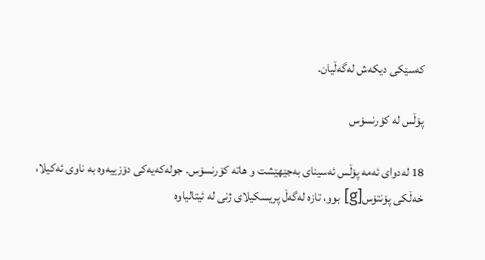کەسێکی دیکەش لەگەڵیان.

پۆڵس لە کۆرنسۆس

18 لەدوای ئەمە پۆڵس ئەسینای بەجێهێشت و هاتە کۆرنسۆس. جولەکەیەکی دۆزییەوە بە ناوی ئەکیلا، خەڵکی پۆنتۆس[g] بوو، تازە لەگەڵ پریسکیلای ژنی لە ئیتالیاوە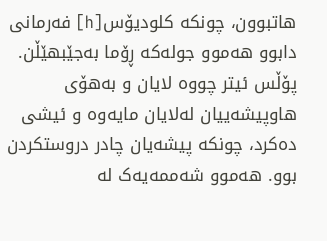هاتبوون، چونکە کلودیۆس[h] فەرمانی دابوو هەموو جولەکە ڕۆما بەجێبهێڵن. پۆڵس ئیتر چووە لایان و بەهۆی هاوپیشەییان لەلایان مایەوە و ئیشی دەکرد، چونکە پیشەیان چادر دروستکردن بوو. هەموو شەممەیەک لە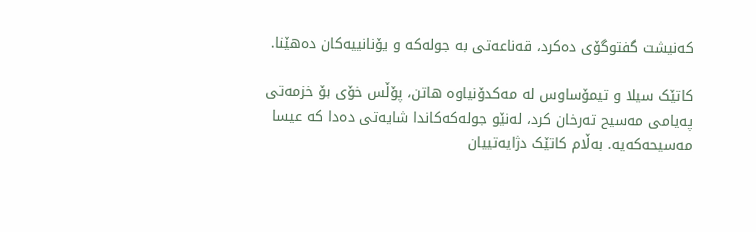کەنیشت گفتوگۆی دەکرد، قەناعەتی بە جولەکە و یۆنانییەکان دەهێنا.

کاتێک سیلا و تیمۆساوس لە مەکدۆنیاوە هاتن، پۆڵس خۆی بۆ خزمەتی پەیامی مەسیح تەرخان کرد، لەنێو جولەکەکاندا شایەتی دەدا کە عیسا مەسیحەکەیە. بەڵام کاتێک دژایەتییان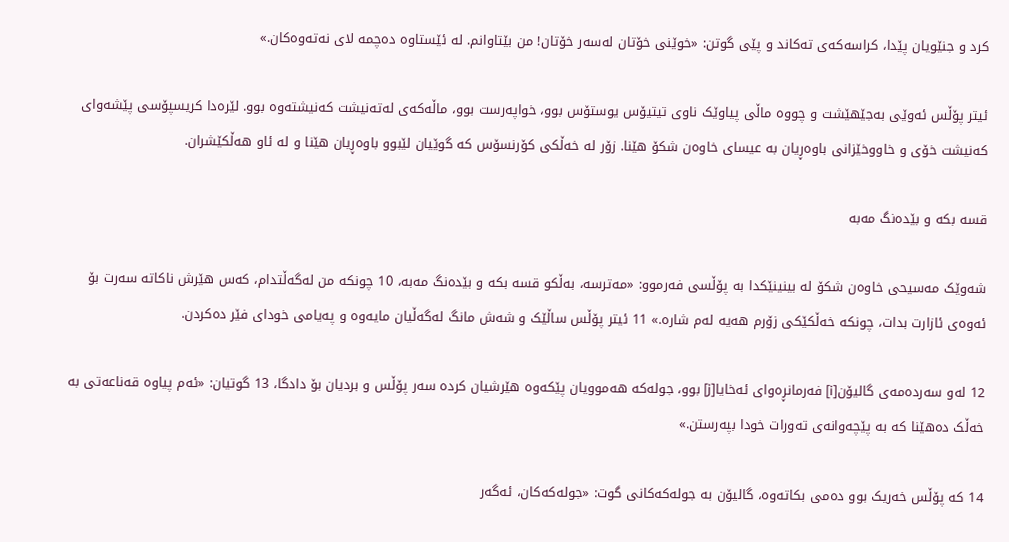کرد و جنێویان پێدا، کراسەکەی تەکاند و پێی گوتن: «خوێنی خۆتان لەسەر خۆتان! من بێتاوانم. لە ئێستاوە دەچمە لای نەتەوەکان.»

ئیتر پۆڵس ئەوێی بەجێهێشت و چووە ماڵی پیاوێک ناوی تیتیۆس یوستۆس بوو، خواپەرست بوو، ماڵەکەی لەتەنیشت کەنیشتەوە بوو. لێرەدا کریسپۆسی پێشەوای کەنیشت خۆی و خاووخێزانی باوەڕیان بە عیسای خاوەن شکۆ هێنا. زۆر لە خەڵکی کۆرنسۆس کە گوێیان لێبوو باوەڕیان هێنا و لە ئاو هەڵکێشران.

قسە بکە و بێدەنگ مەبە

شەوێک مەسیحی خاوەن شکۆ لە بینینێکدا بە پۆڵسی فەرموو: «مەترسە، بەڵکو قسە بکە و بێدەنگ مەبە، 10 چونکە من لەگەڵتدام، کەس هێرش ناکاتە سەرت بۆ ئەوەی ئازارت بدات، چونکە خەڵکێکی زۆرم هەیە لەم شارە.» 11 ئیتر پۆڵس ساڵێک و شەش مانگ لەگەڵیان مایەوە و پەیامی خودای فێر دەکردن.

12 لەو سەردەمەی گالیۆن[i] فەرمانڕەوای ئەخایا[j] بوو، جولەکە هەموویان پێکەوە هێرشیان کردە سەر پۆڵس و بردیان بۆ دادگا، 13 گوتیان: «ئەم پیاوە قەناعەتی بە خەڵک دەهێنا کە بە پێچەوانەی تەورات خودا بپەرستن.»

14 کە پۆڵس خەریک بوو دەمی بکاتەوە، گالیۆن بە جولەکەکانی گوت: «جولەکەکان، ئەگەر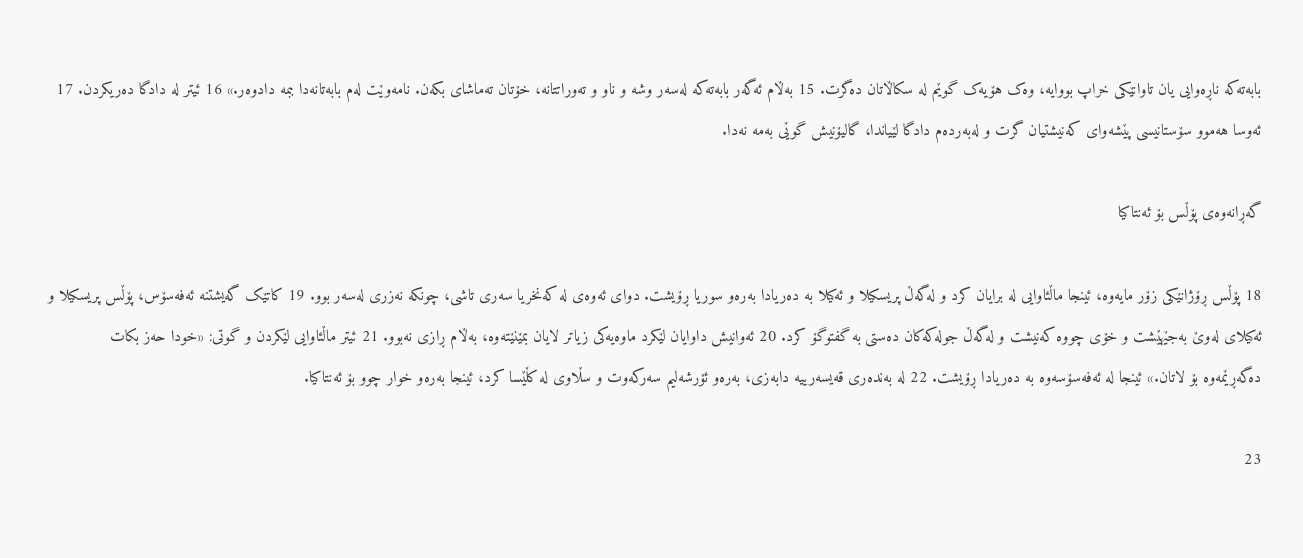بابەتەکە ناڕەوایی یان تاوانێکی خراپ بووایە، وەک هۆیەک گوێم لە سکاڵاتان دەگرت. 15 بەڵام ئەگەر بابەتەکە لەسەر وشە و ناو و تەوراتتانە، خۆتان تەماشای بکەن. نامەوێت لەم بابەتانەدا ببمە دادوەر.» 16 ئیتر لە دادگا دەریکردن. 17 ئەوسا هەموو سۆستانیسی پێشەوای کەنیشتیان گرت و لەبەردەم دادگا لێیاندا، گالیۆنیش گوێی بەمە نەدا.

گەڕانەوەی پۆڵس بۆ ئەنتاکیا

18 پۆڵس ڕۆژانێکی زۆر مایەوە، ئینجا ماڵئاوایی لە برایان کرد و لەگەڵ پریسکیلا و ئەکیلا بە دەریادا بەرەو سوریا ڕۆیشت. دوای ئەوەی لە کەنخریا سەری تاشی، چونکە نەزری لەسەر بوو. 19 کاتێک گەیشتنە ئەفەسۆس، پۆڵس پریسکیلا و ئەکیلای لەوێ بەجێهێشت و خۆی چووە کەنیشت و لەگەڵ جولەکەکان دەستی بە گفتوگۆ کرد. 20 ئەوانیش داوایان لێکرد ماوەیەکی زیاتر لایان بمێنێتەوە، بەڵام ڕازی نەبوو. 21 ئیتر ماڵئاوایی لێکردن و گوتی: «خودا حەز بکات دەگەڕێمەوە بۆ لاتان.» ئینجا لە ئەفەسۆسەوە بە دەریادا ڕۆیشت. 22 لە بەندەری قەیسەرییە دابەزی، بەرەو ئۆرشەلیم سەرکەوت و سڵاوی لە کڵێسا کرد، ئینجا بەرەو خوار چوو بۆ ئەنتاکیا.

23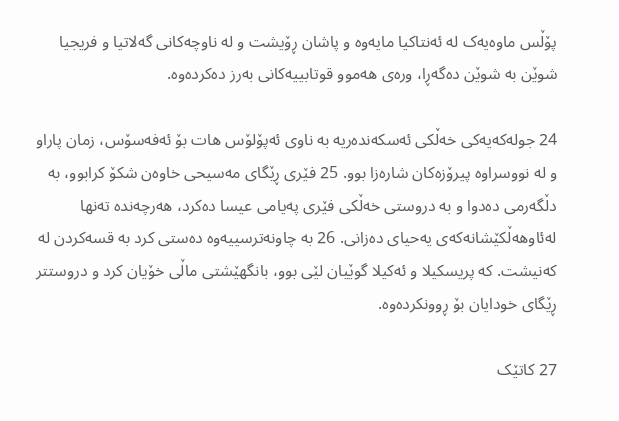پۆڵس ماوەیەک لە ئەنتاکیا مایەوە و پاشان ڕۆیشت و لە ناوچەکانی گەلاتیا و فریجیا شوێن بە شوێن دەگەڕا، ورەی هەموو قوتابییەکانی بەرز دەکردەوە.

24 جولەکەیەکی خەڵکی ئەسکەندەریە بە ناوی ئەپۆلۆس هات بۆ ئەفەسۆس، زمان پاراو و لە نووسراوە پیرۆزەکان شارەزا بوو. 25 فێری ڕێگای مەسیحی خاوەن شکۆ کرابوو، بە دڵگەرمی دەدوا و بە دروستی خەڵکی فێری پەیامی عیسا دەکرد، هەرچەندە تەنها لەئاوهەڵکێشانەکەی یەحیای دەزانی. 26 بە چاونەترسییەوە دەستی کرد بە قسەکردن لە کەنیشت. کە پریسکیلا و ئەکیلا گوێیان لێی بوو، بانگهێشتی ماڵی خۆیان کرد و دروستتر ڕێگای خودایان بۆ ڕوونکردەوە.

27 کاتێک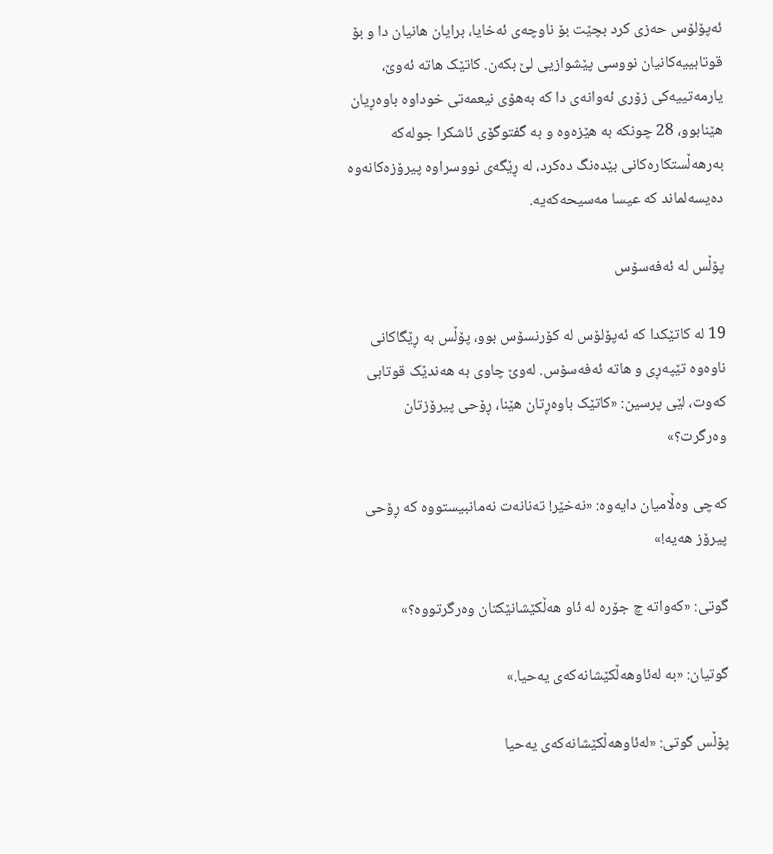ئەپۆلۆس حەزی کرد بچێت بۆ ناوچەی ئەخایا، برایان هانیان دا و بۆ قوتابییەکانیان نووسی پێشوازیی لێ بکەن. کاتێک هاتە ئەوێ، یارمەتییەکی زۆری ئەوانەی دا کە بەهۆی نیعمەتی خوداوە باوەڕیان هێنابوو، 28 چونکە بە هێزەوە و بە گفتوگۆی ئاشکرا جولەکە بەرهەڵستکارەکانی بێدەنگ دەکرد، لە ڕێگەی نووسراوە پیرۆزەکانەوە دەیسەلماند کە عیسا مەسیحەکەیە.

پۆڵس لە ئەفەسۆس

19 لە کاتێکدا کە ئەپۆلۆس لە کۆرنسۆس بوو، پۆڵس بە ڕێگاکانی ناوەوە تێپەڕی و هاتە ئەفەسۆس. لەوێ چاوی بە هەندێک قوتابی کەوت، لێی پرسین: «کاتێک باوەڕتان هێنا، ڕۆحی پیرۆزتان وەرگرت؟»

کەچی وەڵامیان دایەوە: «نەخێر! تەنانەت نەمانبیستووە کە ڕۆحی پیرۆز هەیە!»

گوتی: «کەواتە چ جۆرە لە ئاو هەڵکێشانێکتان وەرگرتووە؟»

گوتیان: «بە لەئاوهەڵکێشانەکەی یەحیا.»

پۆڵس گوتی: «لەئاوهەڵکێشانەکەی یەحیا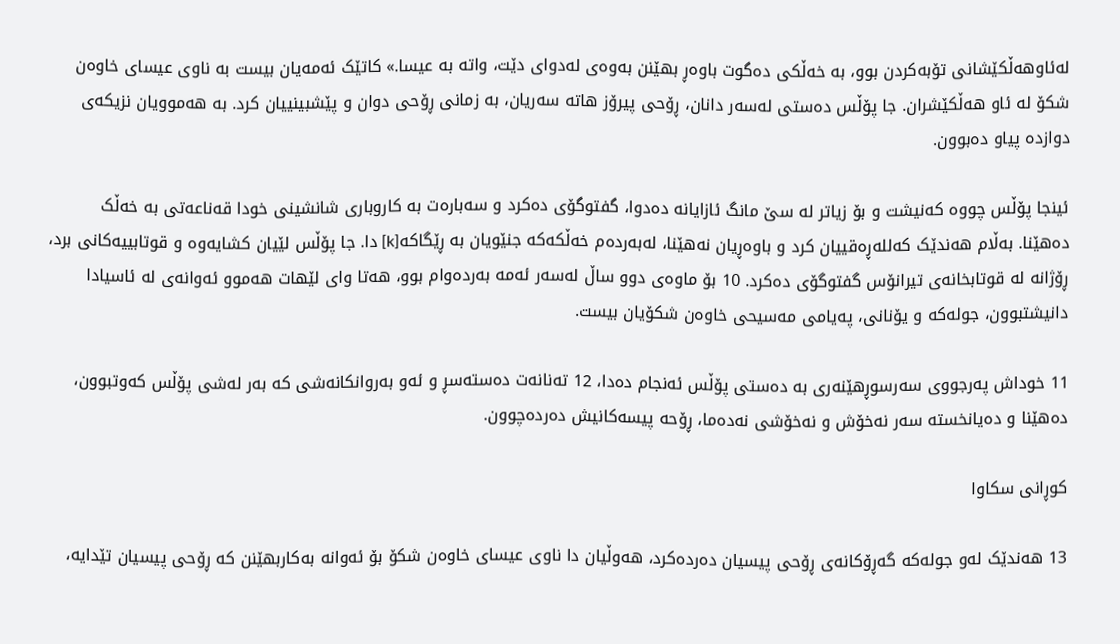لەئاوهەڵکێشانی تۆبەکردن بوو، بە خەڵکی دەگوت باوەڕ بهێنن بەوەی لەدوای دێت، واتە بە عیسا.» کاتێک ئەمەیان بیست بە ناوی عیسای خاوەن شکۆ لە ئاو هەڵکێشران. جا پۆڵس دەستی لەسەر دانان، ڕۆحی پیرۆز هاتە سەریان، بە زمانی ڕۆحی دوان و پێشبینییان کرد. بە هەموویان نزیکەی دوازدە پیاو دەبوون.

ئینجا پۆڵس چووە کەنیشت و بۆ زیاتر لە سێ مانگ ئازایانە دەدوا، گفتوگۆی دەکرد و سەبارەت بە کاروباری شانشینی خودا قەناعەتی بە خەڵک دەهێنا. بەڵام هەندێک کەللەڕەقییان کرد و باوەڕیان نەهێنا، لەبەردەم خەڵکەکە جنێویان بە ڕێگاکە[k] دا. جا پۆڵس لێیان کشایەوە و قوتابییەکانی برد، ڕۆژانە لە قوتابخانەی تیرانۆس گفتوگۆی دەکرد. 10 بۆ ماوەی دوو ساڵ لەسەر ئەمە بەردەوام بوو، هەتا وای لێهات هەموو ئەوانەی لە ئاسیادا دانیشتبوون، جولەکە و یۆنانی، پەیامی مەسیحی خاوەن شکۆیان بیست.

11 خوداش پەرجووی سەرسوڕهێنەری بە دەستی پۆڵس ئەنجام دەدا، 12 تەنانەت دەستەسڕ و ئەو بەروانکانەشی کە بەر لەشی پۆڵس کەوتبوون، دەهێنا و دەیانخستە سەر نەخۆش و نەخۆشی نەدەما، ڕۆحە پیسەکانیش دەردەچوون.

کوڕانی سکاوا

13 هەندێک لەو جولەکە گەڕۆکانەی ڕۆحی پیسیان دەردەکرد، هەوڵیان دا ناوی عیسای خاوەن شکۆ بۆ ئەوانە بەکاربهێنن کە ڕۆحی پیسیان تێدایە،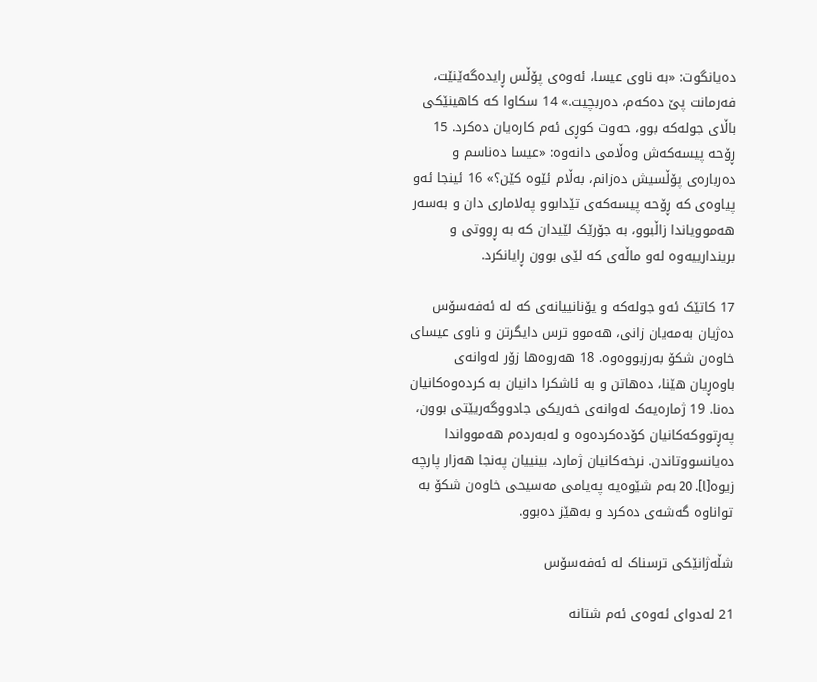دەیانگوت: «بە ناوی عیسا، ئەوەی پۆڵس ڕایدەگەێنێت، فەرمانت پێ دەکەم، دەربچیت.» 14 سکاوا کە کاهینێکی باڵای جولەکە بوو، حەوت کوڕی ئەم کارەیان دەکرد. 15 ڕۆحە پیسەکەش وەڵامی دانەوە: «عیسا دەناسم و دەربارەی پۆڵسیش دەزانم، بەڵام ئێوە کێن؟» 16 ئینجا ئەو پیاوەی کە ڕۆحە پیسەکەی تێدابوو پەلاماری دان و بەسەر هەموویاندا زاڵبوو، بە جۆرێک لێیدان کە بە ڕووتی و بریندارییەوە لەو ماڵەی کە لێی بوون ڕایانکرد.

17 کاتێک ئەو جولەکە و یۆنانییانەی کە لە ئەفەسۆس دەژیان بەمەیان زانی، هەموو ترس دایگرتن و ناوی عیسای خاوەن شکۆ بەرزبووەوە. 18 هەروەها زۆر لەوانەی باوەڕیان هێنا، دەهاتن و بە ئاشکرا دانیان بە کردەوەکانیان دەنا. 19 ژمارەیەک لەوانەی خەریکی جادووگەریێتی بوون، پەڕتووکەکانیان کۆدەکردەوە و لەبەردەم هەموواندا دەیانسووتاندن. نرخەکانیان ژمارد، بینییان پەنجا هەزار پارچە زیوە[l]. 20 بەم شێوەیە پەیامی مەسیحی خاوەن شکۆ بە تواناوە گەشەی دەکرد و بەهێز دەبوو.

شڵەژانێکی ترسناک لە ئەفەسۆس

21 لەدوای ئەوەی ئەم شتانە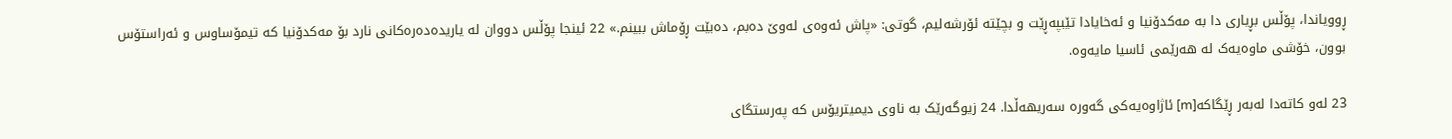ڕوویاندا، پۆڵس بڕیاری دا بە مەکدۆنیا و ئەخایادا تێبپەڕێت و بچێتە ئۆرشەلیم، گوتی: «پاش ئەوەی لەوێ دەبم، دەبێت ڕۆماش ببینم.» 22 ئینجا پۆڵس دووان لە یاریدەدەرەکانی نارد بۆ مەکدۆنیا کە تیمۆساوس و ئەراستۆس بوون، خۆشی ماوەیەک لە هەرێمی ئاسیا مایەوە.

23 لەو کاتەدا لەبەر ڕێگاکە[m] ئاژاوەیەکی گەورە سەریهەڵدا. 24 زیوگەرێک بە ناوی دیمیتریۆس کە پەرستگای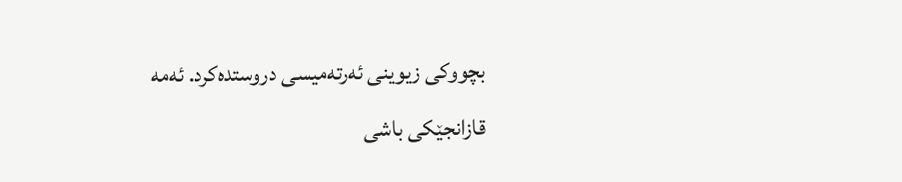بچووکی زیوینی ئەرتەمیسی دروستدەکرد. ئەمە قازانجێکی باشی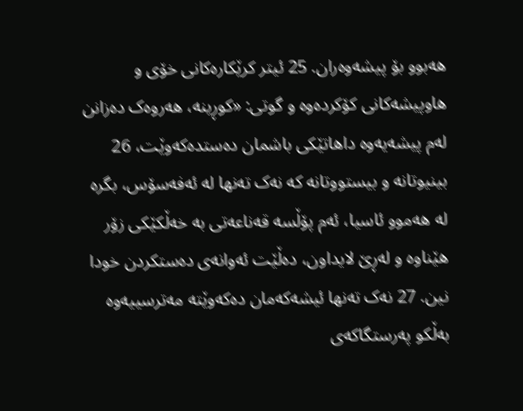هەبوو بۆ پیشەوەران. 25 ئیتر کرێکارەکانی خۆی و هاوپیشەکانی کۆکردەوە و گوتی: «کوڕینە، هەروەک دەزانن لەم پیشەیەوە داهاتێکی باشمان دەستدەکەوێت، 26 بینیوتانە و بیستووتانە کە نەک تەنها لە ئەفەسۆس، بگرە لە هەموو ئاسیا، ئەم پۆڵسە قەناعەتی بە خەڵکێکی زۆر هێناوە و لەڕێ لایداون، دەڵێت ئەوانەی دەستکردن خودا نین. 27 نەک تەنها ئیشەکەمان دەکەوێتە مەترسییەوە بەڵکو پەرستگاکەی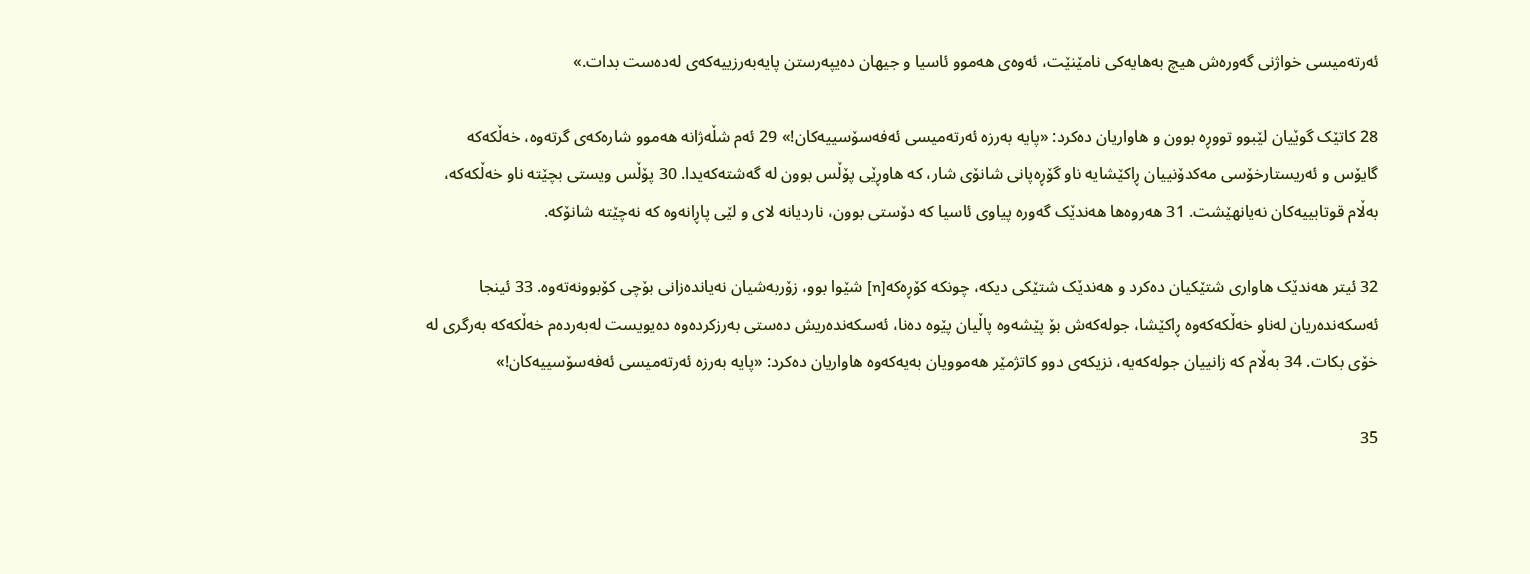ئەرتەمیسی خواژنی گەورەش هیچ بەهایەکی نامێنێت، ئەوەی هەموو ئاسیا و جیهان دەیپەرستن پایەبەرزییەکەی لەدەست بدات.»

28 کاتێک گوێیان لێبوو تووڕە بوون و هاواریان دەکرد: «پایە بەرزە ئەرتەمیسی ئەفەسۆسییەکان!» 29 ئەم شڵەژانە هەموو شارەکەی گرتەوە، خەڵکەکە گایۆس و ئەریستارخۆسی مەکدۆنییان ڕاکێشایە ناو گۆڕەپانی شانۆی شار، کە هاوڕێی پۆڵس بوون لە گەشتەکەیدا. 30 پۆڵس ویستی بچێتە ناو خەڵکەکە، بەڵام قوتابییەکان نەیانهێشت. 31 هەروەها هەندێک گەورە پیاوی ئاسیا کە دۆستی بوون، ناردیانە لای و لێی پاڕانەوە کە نەچێتە شانۆکە.

32 ئیتر هەندێک هاواری شتێکیان دەکرد و هەندێک شتێکی دیکە، چونکە کۆڕەکە[n] شێوا بوو، زۆربەشیان نەیاندەزانی بۆچی کۆبوونەتەوە. 33 ئینجا ئەسکەندەریان لەناو خەڵکەکەوە ڕاکێشا، جولەکەش بۆ پێشەوە پاڵیان پێوە دەنا، ئەسکەندەریش دەستی بەرزکردەوە دەیویست لەبەردەم خەڵکەکە بەرگری لە خۆی بکات. 34 بەڵام کە زانییان جولەکەیە، نزیکەی دوو کاتژمێر هەموویان بەیەکەوە هاواریان دەکرد: «پایە بەرزە ئەرتەمیسی ئەفەسۆسییەکان!»

35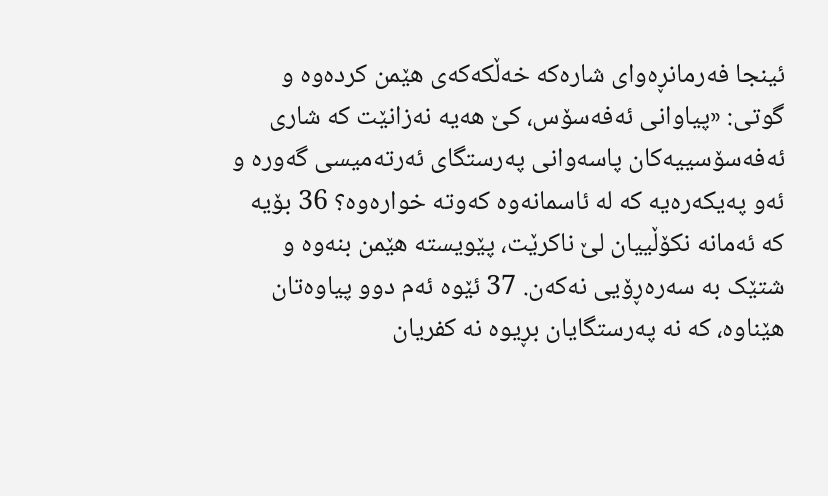ئینجا فەرمانڕەوای شارەکە خەڵکەکەی هێمن کردەوە و گوتی: «پیاوانی ئەفەسۆس، کێ هەیە نەزانێت کە شاری ئەفەسۆسییەکان پاسەوانی پەرستگای ئەرتەمیسی گەورە و ئەو پەیکەرەیە کە لە ئاسمانەوە کەوتە خوارەوە؟ 36 بۆیە کە ئەمانە نکۆڵییان لێ ناکرێت، پێویستە هێمن بنەوە و شتێک بە سەرەڕۆیی نەکەن. 37 ئێوە ئەم دوو پیاوەتان هێناوە، کە نە پەرستگایان بڕیوە نە کفریان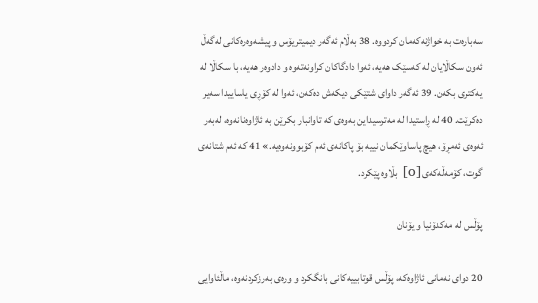سەبارەت بە خواژنەکەمان کردووە. 38 بەڵام ئەگەر دیمیتریۆس و پیشەوەرەکانی لەگەڵ ئەون سکاڵایان لە کەسێک هەیە، ئەوا دادگاکان کراونەتەوە و دادوەر هەیە، با سکاڵا لە یەکتری بکەن. 39 ئەگەر داوای شتێکی دیکەش دەکەن، ئەوا لە کۆڕی یاساییدا سەیر دەکرێت. 40 لە ڕاستیدا لە مەترسیداین بەوەی کە تاوانبار بکرێن بە ئاژاوەنانەوە، لەبەر ئەوەی ئەمڕۆ، هیچ پاساوێکمان نییە بۆ پاکانەی ئەم کۆبوونەوەیە.» 41 کە ئەم شتانەی گوت، کۆمەڵەکەی[o] بڵاوە پێکرد.

پۆڵس لە مەکدۆنیا و یۆنان

20 دوای نەمانی ئاژاوەکە، پۆڵس قوتابییەکانی بانگکرد و ورەی بەرزکردنەوە، ماڵئاوایی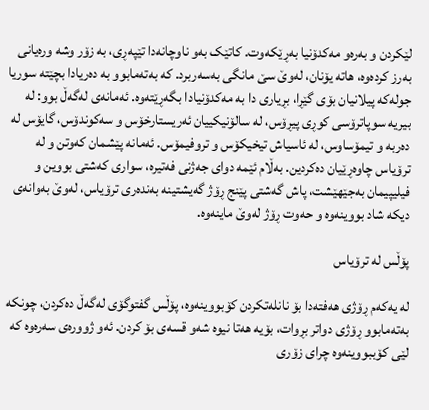لێکردن و بەرەو مەکدۆنیا بەڕێکەوت. کاتێک بەو ناوچانەدا تێپەڕی، بە زۆر وشە ورەیانی بەرز کردەوە، هاتە یۆنان، لەوێ سێ مانگی بەسەربرد. کە بەتەمابوو بە دەریادا بچێتە سوریا جولەکە پیلانیان بۆی گێڕا، بڕیاری دا بە مەکدۆنیادا بگەڕێتەوە. ئەمانەی لەگەڵ بوو: لە بیریە سوپاترۆسی کوڕی پیڕۆس، لە سالۆنیکییان ئەریستارخۆس و سەکوندۆس، گایۆس لە دەربە و تیمۆساوس، لە ئاسیاش تیخیکۆس و تروفیمۆس. ئەمانە پێشمان کەوتن و لە ترۆیاس چاوەڕێیان دەکردین. بەڵام ئێمە دوای جەژنی فەتیرە، سواری کەشتی بووین و فیلیپیمان بەجێهێشت، پاش گەشتی پێنج ڕۆژ گەیشتینە بەندەری ترۆیاس، لەوێ بەوانەی دیکە شاد بووینەوە و حەوت ڕۆژ لەوێ ماینەوە.

پۆڵس لە ترۆیاس

لە یەکەم ڕۆژی هەفتەدا بۆ نانلەتکردن کۆبووینەوە، پۆڵس گفتوگۆی لەگەڵ دەکردن، چونکە بەتەمابوو ڕۆژی دواتر بڕوات، بۆیە هەتا نیوە شەو قسەی بۆ کردن. ئەو ژوورەی سەرەوە کە لێی کۆببووینەوە چرای زۆری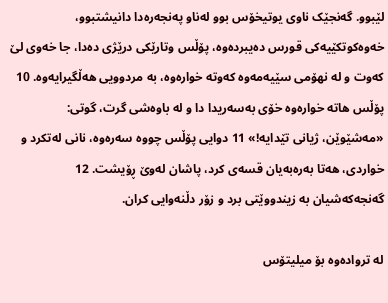لێبوو. گەنجێک ناوی یوتیخۆس بوو لەناو پەنجەرەدا دانیشتبوو، خەوەکوتکێیەکی قورس دەیبردەوە، پۆڵس وتارێکی درێژی دەدا، جا خەوی لێ کەوت و لە نهۆمی سێیەمەوە کەوتە خوارەوە، بە مردوویی هەڵگیرایەوە. 10 پۆڵس هاتە خوارەوە خۆی بەسەریدا دا و لە باوەشی گرت، گوتی: «مەشێوێن، ژیانی تێدایە!» 11 دوایی پۆڵس چووە سەرەوە، نانی لەتکرد و خواردی، هەتا بەرەبەیان قسەی کرد، پاشان لەوێ ڕۆیشت. 12 گەنجەکەشیان بە زیندووێتی برد و زۆر دڵنەوایی کران.

لە تروادەوە بۆ میلیتۆس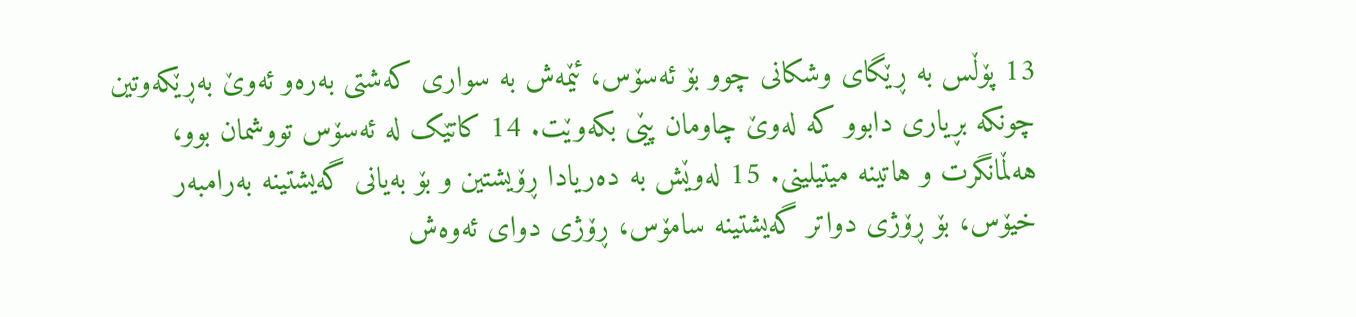13 پۆڵس بە ڕێگای وشکانی چوو بۆ ئەسۆس، ئێمەش بە سواری کەشتی بەرەو ئەوێ بەڕێکەوتین چونکە بڕیاری دابوو کە لەوێ چاومان پێی بکەوێت. 14 کاتێک لە ئەسۆس تووشمان بوو، هەڵمانگرت و هاتینە میتیلینی. 15 لەوێش بە دەریادا ڕۆیشتین و بۆ بەیانی گەیشتینە بەرامبەر خیۆس، بۆ ڕۆژی دواتر گەیشتینە سامۆس، ڕۆژی دوای ئەوەش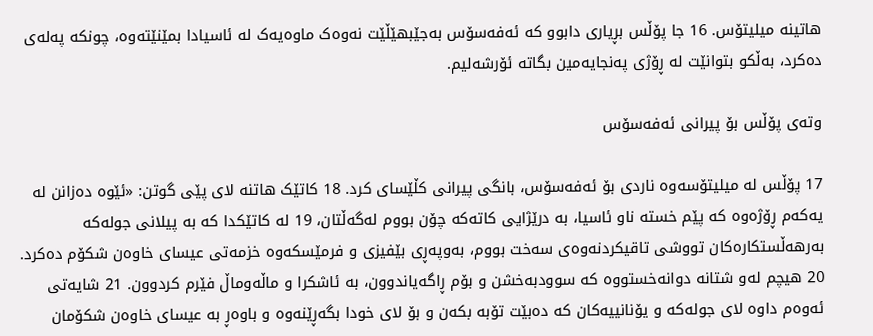هاتینە میلیتۆس. 16 جا پۆڵس بڕیاری دابوو کە ئەفەسۆس بەجێبهێڵێت نەوەک ماوەیەک لە ئاسیادا بمێنێتەوە، چونکە پەلەی دەکرد، بەڵکو بتوانێت لە ڕۆژی پەنجایەمین بگاتە ئۆرشەلیم.

وتەی پۆڵس بۆ پیرانی ئەفەسۆس

17 پۆڵس لە میلیتۆسەوە ناردی بۆ ئەفەسۆس، بانگی پیرانی کڵێسای کرد. 18 کاتێک هاتنە لای پێی گوتن: «ئێوە دەزانن لە یەکەم ڕۆژەوە کە پێم خستە ناو ئاسیا، بە درێژایی کاتەکە چۆن بووم لەگەڵتان، 19 لە کاتێکدا کە بە پیلانی جولەکە بەرهەڵستکارەکان تووشی تاقیکردنەوەی سەخت بووم، بەوپەڕی بێفیزی و فرمێسکەوە خزمەتی عیسای خاوەن شکۆم دەکرد. 20 هیچم لەو شتانە دوانەخستووە کە سوودبەخشن و بۆم ڕاگەیاندوون، بە ئاشکرا و ماڵەوماڵ فێرم کردوون. 21 شایەتی ئەوەم داوە لای جولەکە و یۆنانییەکان کە دەبێت تۆبە بکەن و بۆ لای خودا بگەڕێنەوە و باوەڕ بە عیسای خاوەن شکۆمان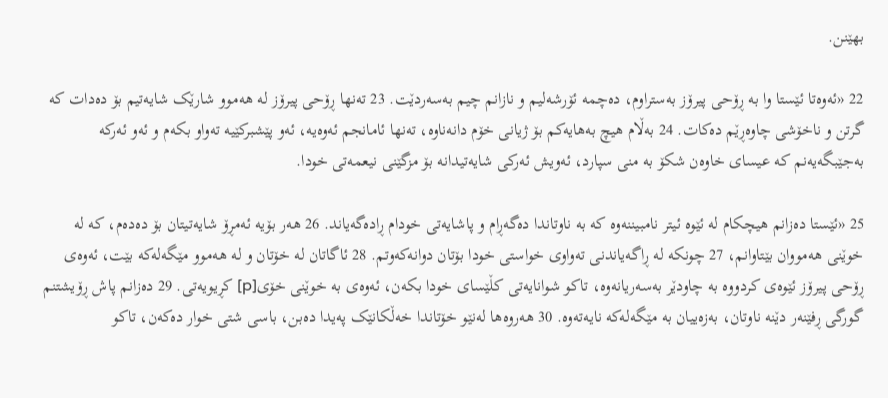بهێنن.

22 «ئەوەتا ئێستا وا بە ڕۆحی پیرۆز بەستراوم، دەچمە ئۆرشەلیم و نازانم چیم بەسەردێت. 23 تەنها ڕۆحی پیرۆز لە هەموو شارێک شایەتیم بۆ دەدات کە گرتن و ناخۆشی چاوەڕێم دەکات. 24 بەڵام هیچ بەهایەکم بۆ ژیانی خۆم دانەناوە، تەنها ئامانجم ئەوەیە، ئەو پێشبرکێیە تەواو بکەم و ئەو ئەرکە بەجێبگەیەنم کە عیسای خاوەن شکۆ بە منی سپارد، ئەویش ئەرکی شایەتیدانە بۆ مزگێنی نیعمەتی خودا.

25 «ئێستا دەزانم هیچکام لە ئێوە ئیتر نامبیننەوە کە بە ناوتاندا دەگەڕام و پاشایەتی خودام ڕادەگەیاند. 26 هەر بۆیە ئەمڕۆ شایەتیتان بۆ دەدەم، کە لە خوێنی هەمووان بێتاوانم، 27 چونکە لە ڕاگەیاندنی تەواوی خواستی خودا بۆتان دوانەکەوتم. 28 ئاگاتان لە خۆتان و لە هەموو مێگەلەکە بێت، ئەوەی ڕۆحی پیرۆز ئێوەی کردووە بە چاودێر بەسەریانەوە، تاکو شوانایەتی کڵێسای خودا بکەن، ئەوەی بە خوێنی خۆی[p] کڕیویەتی. 29 دەزانم پاش ڕۆیشتنم گورگی ڕفێنەر دێنە ناوتان، بەزەییان بە مێگەلەکە نایەتەوە. 30 هەروەها لەنێو خۆتاندا خەڵکانێک پەیدا دەبن، باسی شتی خوار دەکەن، تاکو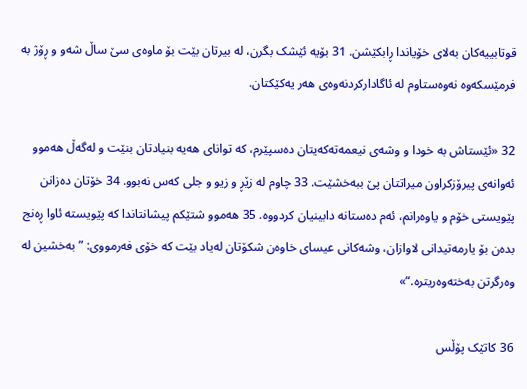قوتابییەکان بەلای خۆیاندا ڕابکێشن. 31 بۆیە ئێشک بگرن، لە بیرتان بێت بۆ ماوەی سێ ساڵ شەو و ڕۆژ بە فرمێسکەوە نەوەستاوم لە ئاگادارکردنەوەی هەر یەکێکتان.

32 «ئێستاش بە خودا و وشەی نیعمەتەکەیتان دەسپێرم، کە توانای هەیە بنیادتان بنێت و لەگەڵ هەموو ئەوانەی پیرۆزکراون میراتتان پێ ببەخشێت. 33 چاوم لە زێڕ و زیو و جلی کەس نەبوو. 34 خۆتان دەزانن پێویستی خۆم و یاوەرانم، ئەم دەستانە دابینیان کردووە. 35 هەموو شتێکم پیشانتاندا کە پێویستە ئاوا ڕەنج بدەن بۆ یارمەتیدانی لاوازان، وشەکانی عیسای خاوەن شکۆتان لەیاد بێت کە خۆی فەرمووی: ”بەخشین لە وەرگرتن بەختەوەریترە.“»

36 کاتێک پۆڵس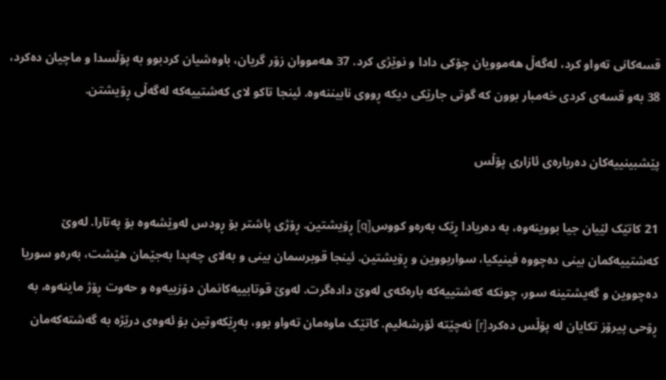قسەکانی تەواو کرد، لەگەڵ هەموویان چۆکی دادا و نوێژی کرد. 37 هەمووان زۆر گریان، باوەشیان کردبوو بە پۆڵسدا و ماچیان دەکرد، 38 بەو قسەی کردی خەمبار بوون کە گوتی جارێکی دیکە ڕووی نابیننەوە. ئینجا تاکو لای کەشتییەکە لەگەڵی ڕۆیشتن.

پێشبینییەکان دەربارەی ئازاری پۆڵس

21 کاتێک لێیان جیا بووینەوە، بە دەریادا ڕێک بەرەو کووس[q] ڕۆیشتین. ڕۆژی پاشتر بۆ ڕودس لەوێشەوە بۆ پەتارا. لەوێ کەشتییەکمان بینی دەچووە فینیکیا، سواربووین و ڕۆیشتین. ئینجا قوبرسمان بینی و بەلای چەپدا بەجێمان هێشت، بەرەو سوریا دەچووین و گەیشتینە سور، چونکە کەشتییەکە بارەکەی لەوێ دادەگرت. لەوێ قوتابییەکانمان دۆزییەوە و حەوت ڕۆژ ماینەوە، بە ڕۆحی پیرۆز تکایان لە پۆڵس دەکرد[r] نەچێتە ئۆرشەلیم. کاتێک ماوەمان تەواو بوو، بەڕێکەوتین بۆ ئەوەی درێژە بە گەشتەکەمان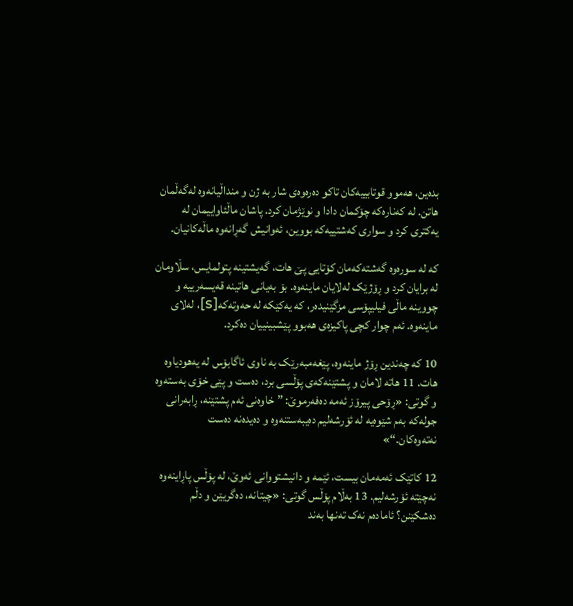بدەین، هەموو قوتابییەکان تاکو دەرەوەی شار بە ژن و منداڵیانەوە لەگەڵمان هاتن. لە کەنارەکە چۆکمان دادا و نوێژمان کرد. پاشان ماڵئاواییمان لە یەکتری کرد و سواری کەشتییەکە بووین، ئەوانیش گەڕانەوە ماڵەکانیان.

کە لە سورەوە گەشتەکەمان کۆتایی پێ هات، گەیشتینە پتولمایس، سڵاومان لە برایان کرد و ڕۆژێک لەلایان ماینەوە. بۆ بەیانی هاتینە قەیسەرییە و چووینە ماڵی فیلیپۆسی مزگێنیدەر، کە یەکێکە لە حەوتەکە[s]، لەلای ماینەوە. ئەم چوار کچی پاکیزەی هەبوو پێشبینییان دەکرد.

10 کە چەندین ڕۆژ ماینەوە، پێغەمبەرێک بە ناوی ئاگابۆس لە یەهودیاوە هات. 11 هاتە لامان و پشتێنەکەی پۆڵسی برد، دەست و پێی خۆی بەستەوە و گوتی: «ڕۆحی پیرۆز ئەمە دەفەرموێ: ”خاوەنی ئەم پشتێنە، ڕابەرانی جولەکە بەم شێوەیە لە ئۆرشەلیم دەیبەستنەوە و دەیدەنە دەست نەتەوەکان.“»

12 کاتێک ئەمەمان بیست، ئێمە و دانیشتووانی ئەوێ، لە پۆڵس پاڕاینەوە نەچێتە ئۆرشەلیم. 13 بەڵام پۆڵس گوتی: «چیتانە، دەگریێن و دڵم دەشکێنن؟ ئامادەم نەک تەنها بەند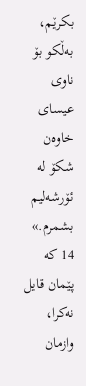بکرێم، بەڵکو بۆ ناوی عیسای خاوەن شکۆ لە ئۆرشەلیم بشمرم.» 14 کە پێمان قایل نەکرا، وازمان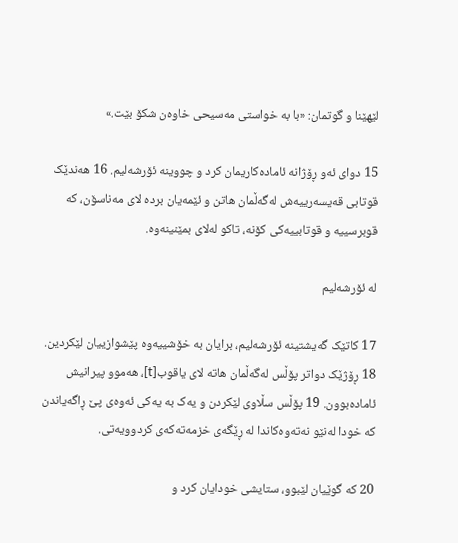لێهێنا و گوتمان: «با بە خواستی مەسیحی خاوەن شکۆ بێت.»

15 دوای ئەو ڕۆژانە ئامادەکاریمان کرد و چووینە ئۆرشەلیم. 16 هەندێک قوتابی قەیسەرییەش لەگەڵمان هاتن و ئێمەیان بردە لای مەناسۆن، کە قوبرسییە و قوتابییەکی کۆنە، تاکو لەلای بمێنینەوە.

لە ئۆرشەلیم

17 کاتێک گەیشتینە ئۆرشەلیم، برایان بە خۆشییەوە پێشوازییان لێکردین. 18 ڕۆژێک دواتر پۆڵس لەگەڵمان هاتە لای یاقوب[t]، هەموو پیرانیش ئامادەبوون. 19 پۆڵس سڵاوی لێکردن و یەک بە یەکی ئەوەی پێ ڕاگەیاندن کە خودا لەنێو نەتەوەکاندا لە ڕێگەی خزمەتەکەی کردوویەتی.

20 کە گوێیان لێبوو، ستایشی خودایان کرد و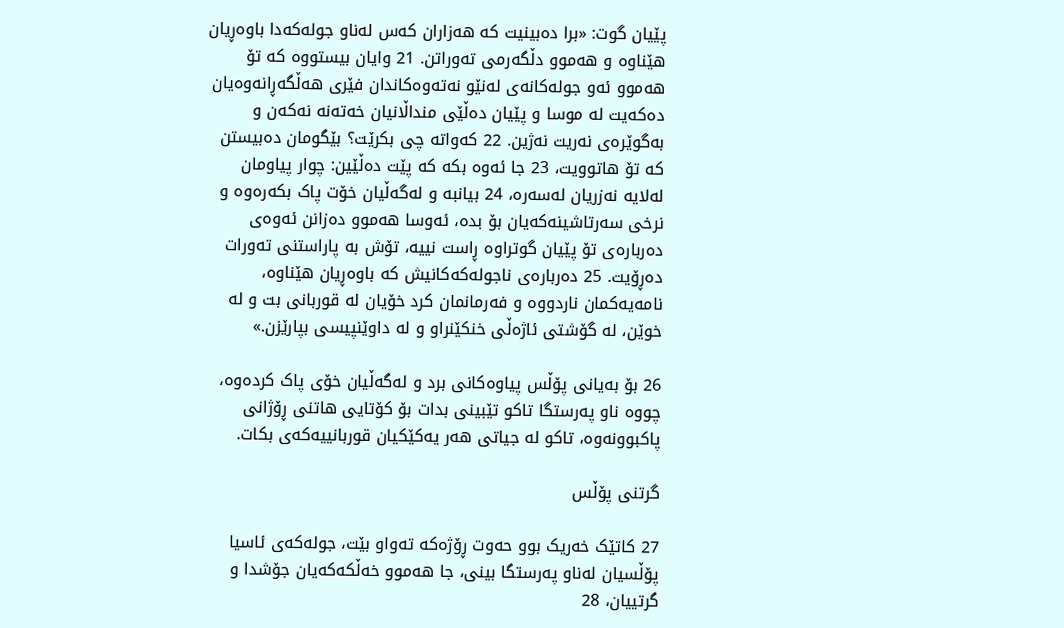پێیان گوت: «برا دەبینیت کە هەزاران کەس لەناو جولەکەدا باوەڕیان هێناوە و هەموو دڵگەرمی تەوراتن. 21 وایان بیستووە کە تۆ هەموو ئەو جولەکانەی لەنێو نەتەوەکاندان فێری هەڵگەڕانەوەیان دەکەیت لە موسا و پێیان دەڵێی منداڵانیان خەتەنە نەکەن و بەگوێرەی نەریت نەژین. 22 کەواتە چی بکرێت؟ بێگومان دەبیستن کە تۆ هاتوویت، 23 جا ئەوە بکە کە پێت دەڵێین: چوار پیاومان لەلایە نەزریان لەسەرە، 24 بیانبە و لەگەڵیان خۆت پاک بکەرەوە و نرخی سەرتاشینەکەیان بۆ بدە، ئەوسا هەموو دەزانن ئەوەی دەربارەی تۆ پێیان گوتراوە ڕاست نییە، تۆش بە پاراستنی تەورات دەڕۆیت. 25 دەربارەی ناجولەکەکانیش کە باوەڕیان هێناوە، نامەیەکمان ناردووە و فەرمانمان کرد خۆیان لە قوربانی بت و لە خوێن، لە گۆشتی ئاژەڵی خنکێنراو و لە داوێنپیسی بپارێزن.»

26 بۆ بەیانی پۆڵس پیاوەکانی برد و لەگەڵیان خۆی پاک کردەوە، چووە ناو پەرستگا تاکو تێبینی بدات بۆ کۆتایی هاتنی ڕۆژانی پاکبوونەوە، تاکو لە جیاتی هەر یەکێکیان قوربانییەکەی بکات.

گرتنی پۆڵس

27 کاتێک خەریک بوو حەوت ڕۆژەکە تەواو بێت، جولەکەی ئاسیا پۆڵسیان لەناو پەرستگا بینی، جا هەموو خەڵکەکەیان جۆشدا و گرتییان، 28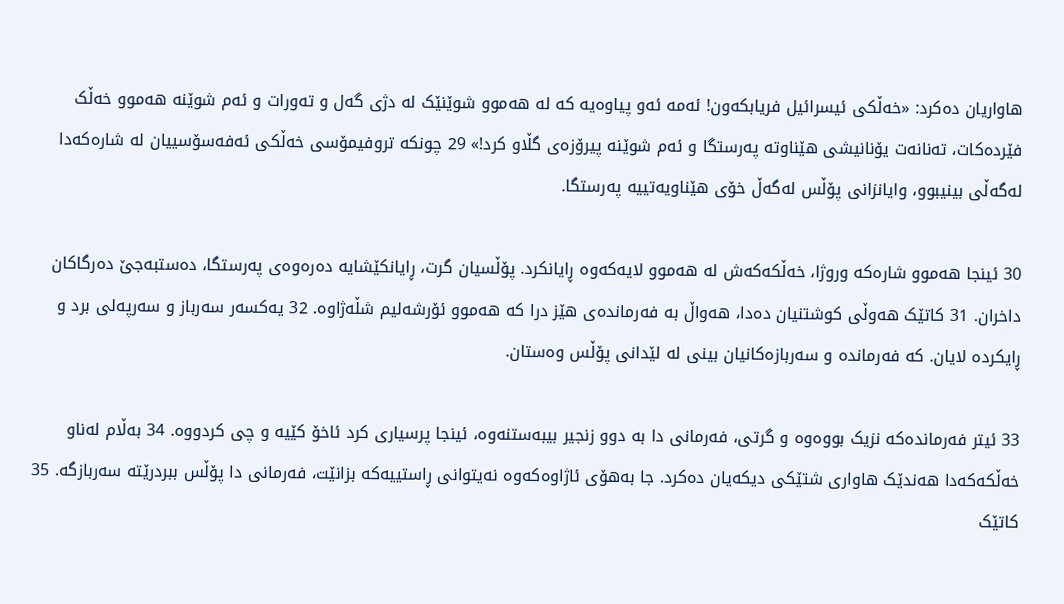هاواریان دەکرد: «خەڵکی ئیسرائیل فریابکەون! ئەمە ئەو پیاوەیە کە لە هەموو شوێنێک لە دژی گەل و تەورات و ئەم شوێنە هەموو خەڵک فێردەکات، تەنانەت یۆنانیشی هێناوتە پەرستگا و ئەم شوێنە پیرۆزەی گڵاو کرد!» 29 چونکە تروفیمۆسی خەڵکی ئەفەسۆسییان لە شارەکەدا لەگەڵی بینیبوو، وایانزانی پۆڵس لەگەڵ خۆی هێناویەتییە پەرستگا.

30 ئینجا هەموو شارەکە وروژا، خەڵکەکەش لە هەموو لایەکەوە ڕایانکرد. پۆڵسیان گرت، ڕایانکێشایە دەرەوەی پەرستگا، دەستبەجێ دەرگاکان داخران. 31 کاتێک هەوڵی کوشتنیان دەدا، هەواڵ بە فەرماندەی هێز درا کە هەموو ئۆرشەلیم شڵەژاوە. 32 یەکسەر سەرباز و سەرپەلی برد و ڕایکردە لایان. کە فەرماندە و سەربازەکانیان بینی لە لێدانی پۆڵس وەستان.

33 ئیتر فەرماندەکە نزیک بووەوە و گرتی، فەرمانی دا بە دوو زنجیر بیبەستنەوە، ئینجا پرسیاری کرد ئاخۆ کێیە و چی کردووە. 34 بەڵام لەناو خەڵکەکەدا هەندێک هاواری شتێکی دیکەیان دەکرد. جا بەهۆی ئاژاوەکەوە نەیتوانی ڕاستییەکە بزانێت، فەرمانی دا پۆڵس ببردرێتە سەربازگە. 35 کاتێک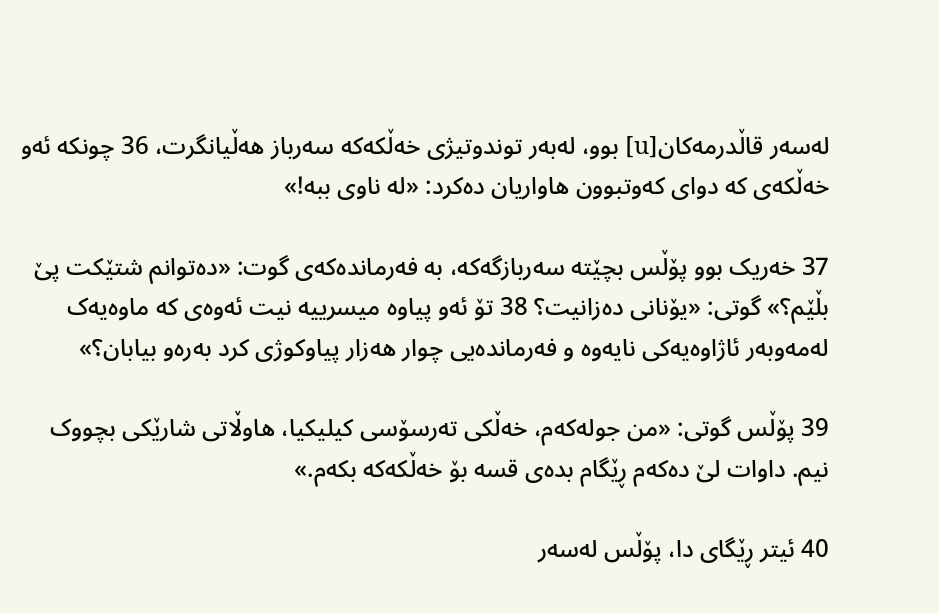لەسەر قاڵدرمەکان[u] بوو، لەبەر توندوتیژی خەڵکەکە سەرباز هەڵیانگرت، 36 چونکە ئەو خەڵکەی کە دوای کەوتبوون هاواریان دەکرد: «لە ناوی ببە!»

37 خەریک بوو پۆڵس بچێتە سەربازگەکە، بە فەرماندەکەی گوت: «دەتوانم شتێکت پێ بڵێم؟» گوتی: «یۆنانی دەزانیت؟ 38 تۆ ئەو پیاوە میسرییە نیت ئەوەی کە ماوەیەک لەمەوبەر ئاژاوەیەکی نایەوە و فەرماندەیی چوار هەزار پیاوکوژی کرد بەرەو بیابان؟»

39 پۆڵس گوتی: «من جولەکەم، خەڵکی تەرسۆسی کیلیکیا، هاوڵاتی شارێکی بچووک نیم. داوات لێ دەکەم ڕێگام بدەی قسە بۆ خەڵکەکە بکەم.»

40 ئیتر ڕێگای دا، پۆڵس لەسەر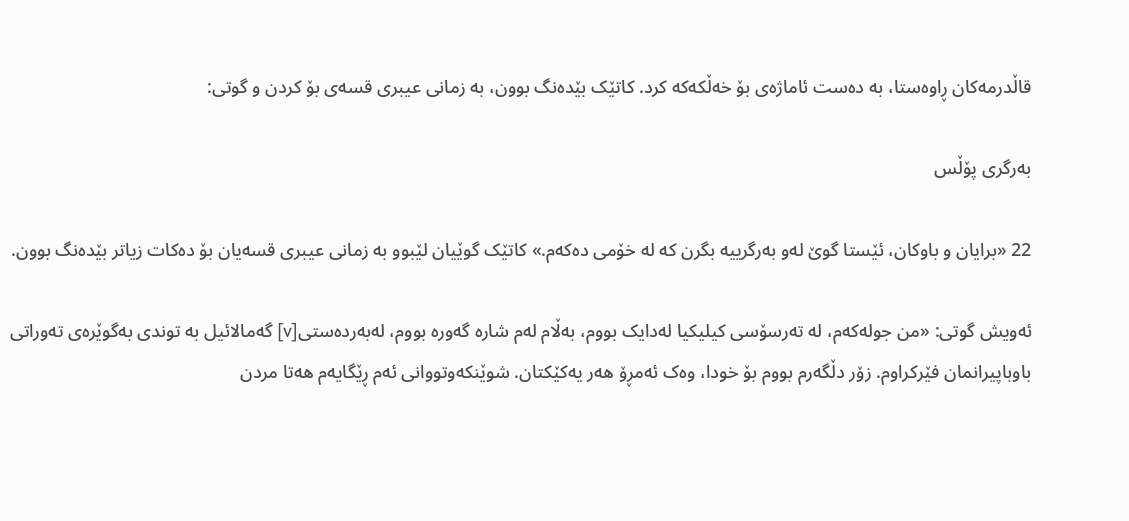قاڵدرمەکان ڕاوەستا، بە دەست ئاماژەی بۆ خەڵکەکە کرد. کاتێک بێدەنگ بوون، بە زمانی عیبری قسەی بۆ کردن و گوتی:

بەرگری پۆڵس

22 «برایان و باوکان، ئێستا گوێ لەو بەرگرییە بگرن کە لە خۆمی دەکەم.» کاتێک گوێیان لێبوو بە زمانی عیبری قسەیان بۆ دەکات زیاتر بێدەنگ بوون.

ئەویش گوتی: «من جولەکەم، لە تەرسۆسی کیلیکیا لەدایک بووم، بەڵام لەم شارە گەورە بووم، لەبەردەستی[v] گەمالائیل بە توندی بەگوێرەی تەوراتی باوباپیرانمان فێرکراوم. زۆر دڵگەرم بووم بۆ خودا، وەک ئەمڕۆ هەر یەکێکتان. شوێنکەوتووانی ئەم ڕێگایەم هەتا مردن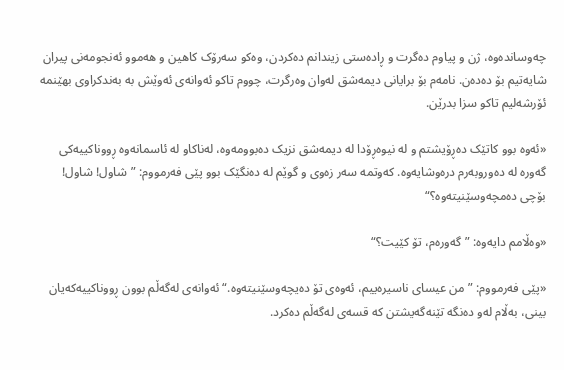چەوساندەوە، ژن و پیاوم دەگرت و ڕادەستی زیندانم دەکردن، وەکو سەرۆک کاهین و هەموو ئەنجومەنی پیران شایەتیم بۆ دەدەن. نامەم بۆ برایانی دیمەشق لەوان وەرگرت، چووم تاکو ئەوانەی ئەوێش بە بەندکراوی بهێنمە ئۆرشەلیم تاکو سزا بدرێن.

«ئەوە بوو کاتێک دەڕۆیشتم و لە نیوەڕۆدا لە دیمەشق نزیک دەبوومەوە، لەناکاو لە ئاسمانەوە ڕووناکییەکی گەورە لە دەوروبەرم درەوشایەوە. کەوتمە سەر زەوی و گوێم لە دەنگێک بوو پێی فەرمووم: ”شاول! شاول! بۆچی دەمچەوسێنیتەوە؟“

«وەڵامم دایەوە: ”گەورەم، تۆ کێیت؟“

«پێی فەرمووم: ”من عیسای ناسیرەییم، ئەوەی تۆ دەیچەوسێنیتەوە.“ ئەوانەی لەگەڵم بوون ڕووناکییەکەیان بینی، بەڵام لەو دەنگە تێنەگەیشتن کە قسەی لەگەڵم دەکرد.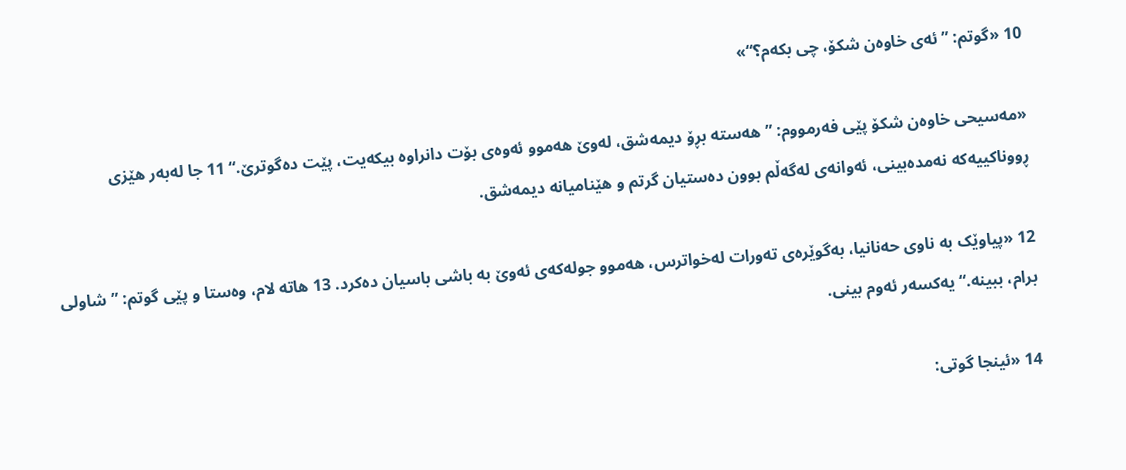10 «گوتم: ”ئەی خاوەن شکۆ، چی بکەم؟“»

«مەسیحی خاوەن شکۆ پێی فەرمووم: ”هەستە بڕۆ دیمەشق، لەوێ هەموو ئەوەی بۆت دانراوە بیکەیت، پێت دەگوترێ.“ 11 جا لەبەر هێزی ڕووناکییەکە نەمدەبینی، ئەوانەی لەگەڵم بوون دەستیان گرتم و هێنامیانە دیمەشق.

12 «پیاوێک بە ناوی حەنانیا، بەگوێرەی تەورات لەخواترس، هەموو جولەکەی ئەوێ بە باشی باسیان دەکرد. 13 هاتە لام، وەستا و پێی گوتم: ”شاولی برام، ببینە.“ یەکسەر ئەوم بینی.

14 «ئینجا گوتی: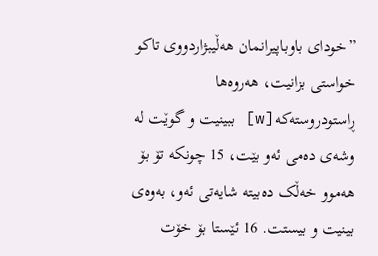”خودای باوباپیرانمان هەڵیبژاردووی تاکو خواستی بزانیت، هەروەها ڕاستودروستەکە[w] ببینیت و گوێت لە وشەی دەمی ئەو بێت، 15 چونکە تۆ بۆ هەموو خەڵک دەبیتە شایەتی ئەو، بەوەی بینیت و بیستت. 16 ئێستا بۆ خۆت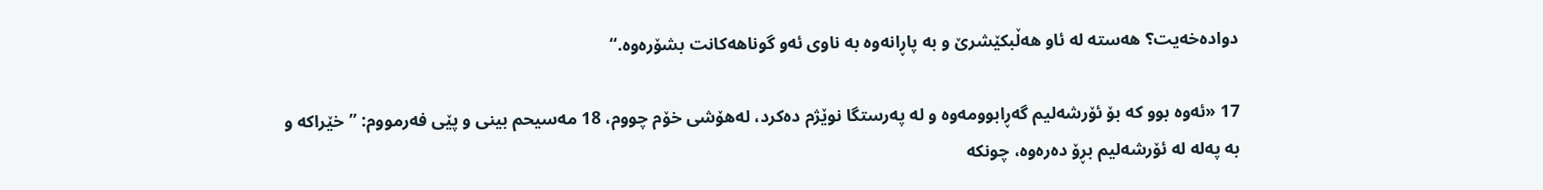دوادەخەیت؟ هەستە لە ئاو هەڵبکێشرێ و بە پاڕانەوە بە ناوی ئەو گوناهەکانت بشۆرەوە.“

17 «ئەوە بوو کە بۆ ئۆرشەلیم گەڕابوومەوە و لە پەرستگا نوێژم دەکرد، لەهۆشی خۆم چووم، 18 مەسیحم بینی و پێی فەرمووم: ”خێراکە و بە پەلە لە ئۆرشەلیم بڕۆ دەرەوە، چونکە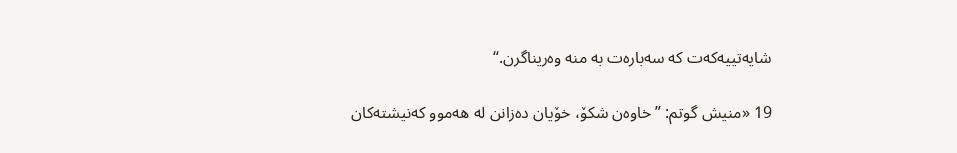شایەتییەکەت کە سەبارەت بە منە وەریناگرن.“

19 «منیش گوتم: ”خاوەن شکۆ، خۆیان دەزانن لە هەموو کەنیشتەکان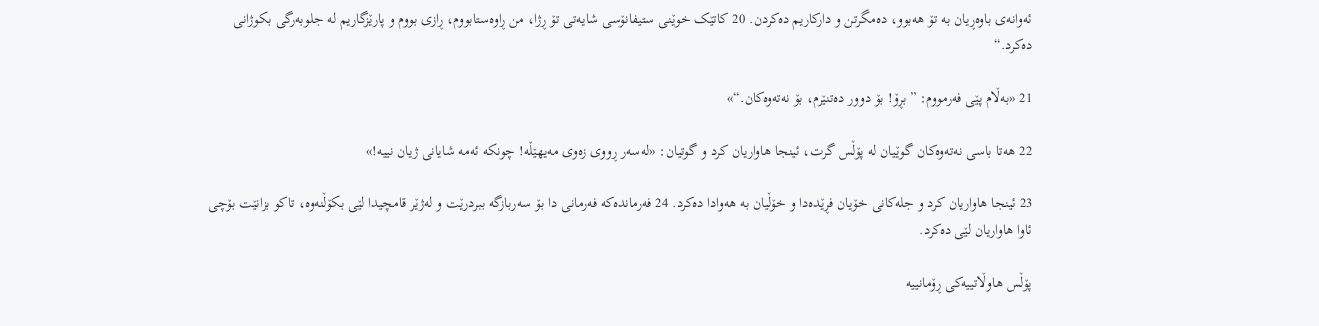ئەوانەی باوەڕیان بە تۆ هەبوو، دەمگرتن و دارکاریم دەکردن. 20 کاتێک خوێنی ستیفانۆسی شایەتی تۆ ڕژا، من ڕاوەستابووم، ڕازی بووم و پارێزگاریم لە جلوبەرگی بکوژانی دەکرد.“

21 «بەڵام پێی فەرمووم: ”بڕۆ! بۆ دوور دەتنێرم، بۆ نەتەوەکان.“»

22 هەتا باسی نەتەوەکان گوێیان لە پۆڵس گرت، ئینجا هاواریان کرد و گوتیان: «لەسەر ڕووی زەوی مەیهێڵە! چونکە ئەمە شایانی ژیان نییە!»

23 ئینجا هاواریان کرد و جلەکانی خۆیان فڕێدەدا و خۆڵیان بە هەوادا دەکرد. 24 فەرماندەکە فەرمانی دا بۆ سەربازگە ببردرێت و لەژێر قامچیدا لێی بکۆڵنەوە، تاکو بزانێت بۆچی ئاوا هاواریان لێی دەکرد.

پۆڵس هاوڵاتییەکی ڕۆمانییە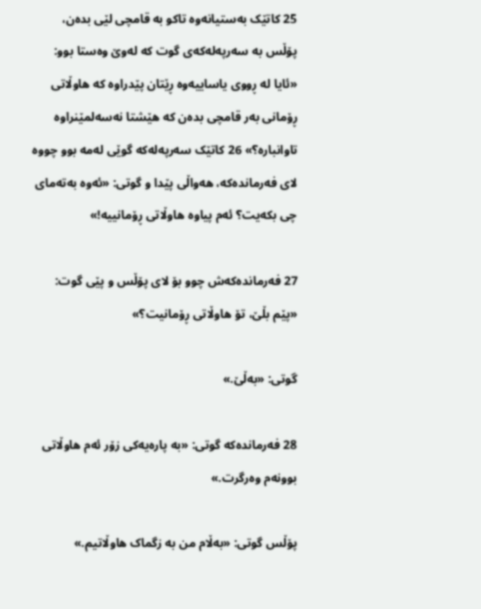25 کاتێک بەستیانەوە تاکو بە قامچی لێی بدەن، پۆڵس بە سەرپەلەکەی گوت کە لەوێ وەستا بوو: «ئایا لە ڕووی یاساییەوە ڕێتان پێدراوە کە هاوڵاتی ڕۆمانی بەر قامچی بدەن کە هێشتا نەسەلمێنراوە تاوانبارە؟» 26 کاتێک سەرپەلەکە گوێی لەمە بوو چووە لای فەرماندەکە، هەواڵی پێدا و گوتی: «ئەوە بەتەمای چی بکەیت؟ ئەم پیاوە هاوڵاتی ڕۆمانییە!»

27 فەرماندەکەش چوو بۆ لای پۆڵس و پێی گوت: «پێم بڵێ، تۆ هاوڵاتی ڕۆمانیت؟»

گوتی: «بەڵێ.»

28 فەرماندەکە گوتی: «بە پارەیەکی زۆر ئەم هاوڵاتی بوونەم وەرگرت.»

پۆڵس گوتی: «بەڵام من بە زگماک هاوڵاتیم.»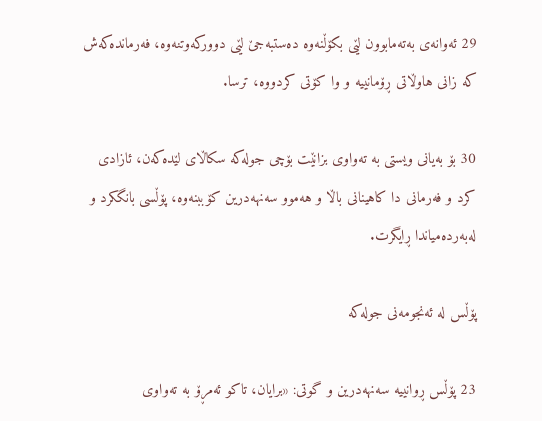29 ئەوانەی بەتەمابوون لێی بکۆڵنەوە دەستبەجێ لێی دوورکەوتنەوە، فەرماندەکەش کە زانی هاوڵاتی ڕۆمانییە و وا کۆتی کردووە، ترسا.

30 بۆ بەیانی ویستی بە تەواوی بزانێت بۆچی جولەکە سکاڵای لێدەکەن، ئازادی کرد و فەرمانی دا کاهینانی باڵا و هەموو سەنهەدرین کۆببنەوە، پۆڵسی بانگکرد و لەبەردەمیاندا ڕایگرت.

پۆڵس لە ئەنجومەنی جولەکە

23 پۆڵس ڕوانییە سەنهەدرین و گوتی: «برایان، تاکو ئەمڕۆ بە تەواوی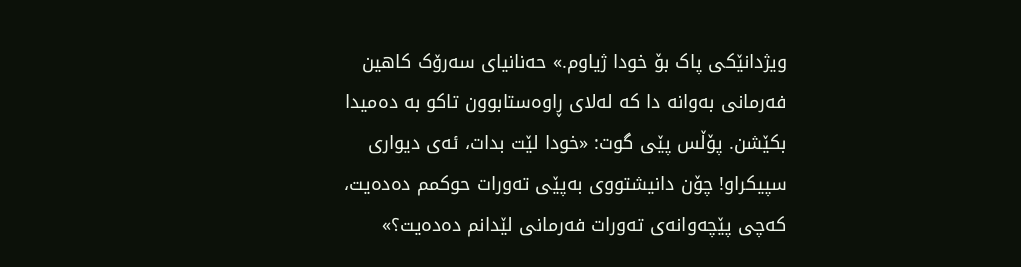ویژدانێکی پاک بۆ خودا ژیاوم.» حەنانیای سەرۆک کاهین فەرمانی بەوانە دا کە لەلای ڕاوەستابوون تاکو بە دەمیدا بکێشن. پۆڵس پێی گوت: «خودا لێت بدات، ئەی دیواری سپیکراو! چۆن دانیشتووی بەپێی تەورات حوکمم دەدەیت، کەچی پێچەوانەی تەورات فەرمانی لێدانم دەدەیت؟»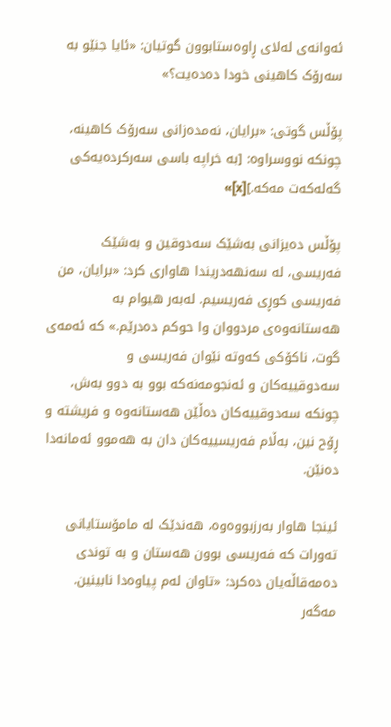ئەوانەی لەلای ڕاوەستابوون گوتیان: «ئایا جنێو بە سەرۆک کاهینی خودا دەدەیت؟»

پۆڵس گوتی: «برایان، نەمدەزانی سەرۆک کاهینە، چونکە نووسراوە: [بە خراپە باسی سەرکردەیەکی گەلەکەت مەکە.][x]»

پۆڵس دەیزانی بەشێک سەدوقین و بەشێک فەریسی، لە سەنهەدریندا هاواری کرد: «برایان، من فەریسی کوڕی فەریسیم. لەبەر هیوام بە هەستانەوەی مردووان وا حوکم دەدرێم.» کە ئەمەی گوت، ناکۆکی کەوتە نێوان فەریسی و سەدوقییەکان و ئەنجومەنەکە بوو بە دوو بەش، چونکە سەدوقییەکان دەڵێن هەستانەوە و فریشتە و ڕۆح نین، بەڵام فەریسییەکان دان بە هەموو ئەمانەدا دەنێن.

ئینجا هاوار بەرزبووەوە، هەندێک لە مامۆستایانی تەورات کە فەریسی بوون هەستان و بە توندی دەمەقاڵەیان دەکرد: «تاوان لەم پیاوەدا نابینین. مەگەر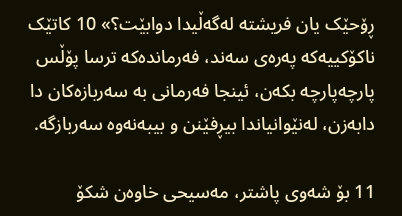ڕۆحێک یان فریشتە لەگەڵیدا دوابێت؟» 10 کاتێک ناکۆکییەکە پەرەی سەند، فەرماندەکە ترسا پۆڵس پارچەپارچە بکەن، ئینجا فەرمانی بە سەربازەکان دا دابەزن، لەنێوانیاندا بیڕفێنن و بیبەنەوە سەربازگە.

11 بۆ شەوی پاشتر، مەسیحی خاوەن شکۆ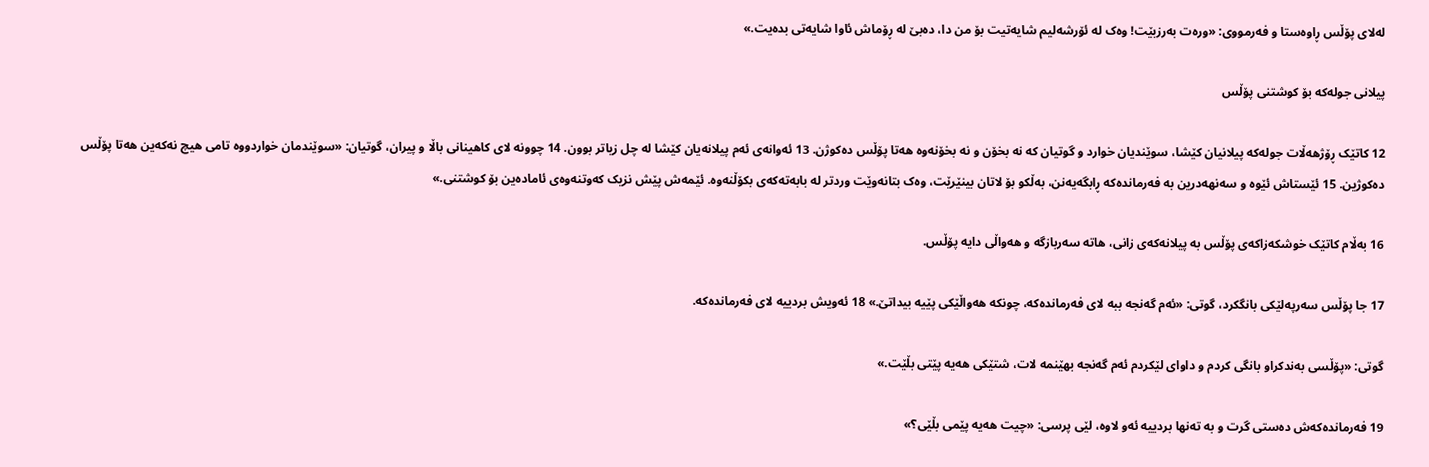لەلای پۆڵس ڕاوەستا و فەرمووی: «ورەت بەرزبێت! وەک لە ئۆرشەلیم شایەتیت بۆ من دا، دەبێ لە ڕۆماش ئاوا شایەتی بدەیت.»

پیلانی جولەکە بۆ کوشتنی پۆڵس

12 کاتێک ڕۆژهەڵات جولەکە پیلانیان کێشا، سوێندیان خوارد و گوتیان کە نە بخۆن و نە بخۆنەوە هەتا پۆڵس دەکوژن. 13 ئەوانەی ئەم پیلانەیان کێشا لە چل زیاتر بوون. 14 چوونە لای کاهینانی باڵا و پیران، گوتیان: «سوێندمان خواردووە تامی هیچ نەکەین هەتا پۆڵس دەکوژین. 15 ئێستاش ئێوە و سەنهەدرین بە فەرماندەکە ڕابگەیەنن، بەڵکو بۆ لاتان بینێرێت، وەک بتانەوێت وردتر لە بابەتەکەی بکۆڵنەوە. ئێمەش پێش نزیک کەوتنەوەی ئامادەین بۆ کوشتنی.»

16 بەڵام کاتێک خوشکەزاکەی پۆڵس بە پیلانەکەی زانی، هاتە سەربازگە و هەواڵی دایە پۆڵس.

17 جا پۆڵس سەرپەلێکی بانگکرد، گوتی: «ئەم گەنجە ببە لای فەرماندەکە، چونکە هەواڵێکی پێیە بیداتێ.» 18 ئەویش بردییە لای فەرماندەکە.

گوتی: «پۆڵسی بەندکراو بانگی کردم و داوای لێکردم ئەم گەنجە بهێنمە لات، شتێکی هەیە پێتی بڵێت.»

19 فەرماندەکەش دەستی گرت و بە تەنها بردییە ئەو لاوە، لێی پرسی: «چیت هەیە پێمی بڵێی؟»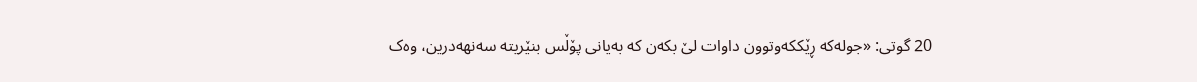20 گوتی: «جولەکە ڕێککەوتوون داوات لێ بکەن کە بەیانی پۆڵس بنێریتە سەنهەدرین، وەک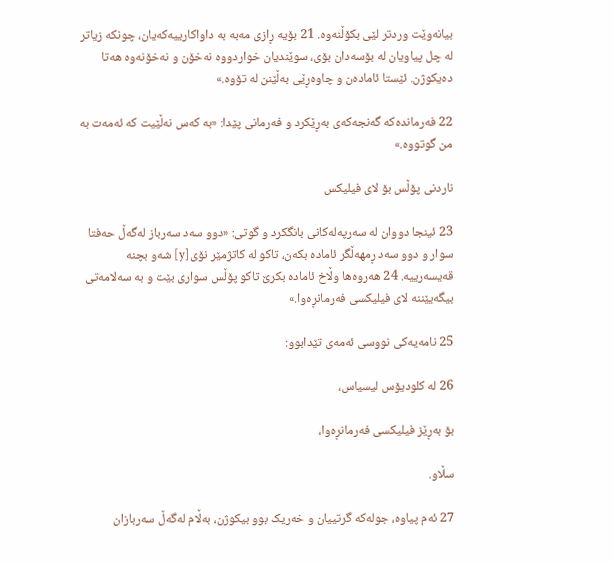بیانەوێت وردتر لێی بکۆڵنەوە. 21 بۆیە ڕازی مەبە بە داواکارییەکەیان، چونکە زیاتر لە چل پیاویان لە بۆسەدان بۆی، سوێندیان خواردووە نەخۆن و نەخۆنەوە هەتا دەیکوژن. ئێستا ئامادەن و چاوەڕێی بەڵێنن لە تۆوە.»

22 فەرماندەکە گەنجەکەی بەڕێکرد و فەرمانی پێدا: «بە کەس نەڵێیت کە ئەمەت بە من گوتووە.»

ناردنی پۆڵس بۆ لای فیلیکس

23 ئینجا دووان لە سەرپەلەکانی بانگکرد و گوتی: «دوو سەد سەرباز لەگەڵ حەفتا سوار و دوو سەد ڕمهەڵگر ئامادە بکەن، تاکو لە کاتژمێر نۆی[y] شەو بچنە قەیسەرییە. 24 هەروەها وڵاخ ئامادە بکرێ تاکو پۆڵس سواری بێت و بە سەلامەتی بیگەیێننە لای فیلیکسی فەرمانڕەوا.»

25 نامەیەکی نووسی ئەمەی تێدابوو:

26 لە کلودیۆس لیسیاس،

بۆ بەڕێز فیلیکسی فەرمانڕەوا،

سڵاو.

27 ئەم پیاوە، جولەکە گرتییان و خەریک بوو بیکوژن، بەڵام لەگەڵ سەربازان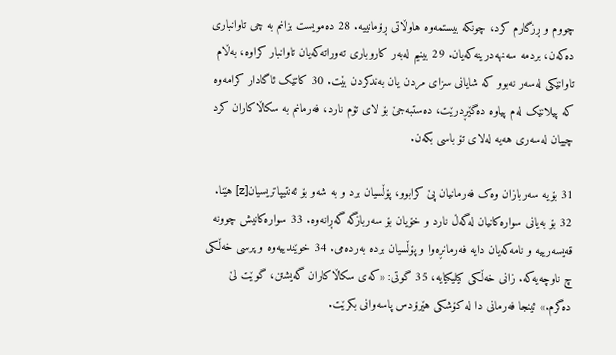چووم و ڕزگارم کرد، چونکە بیستمەوە هاوڵاتی ڕۆمانییە. 28 دەمویست بزانم بە چی تاوانباری دەکەن، بردمە سەنهەدرینەکەیان. 29 بینیم لەبەر کاروباری تەوراتەکەیان تاوانبار کراوە، بەڵام تاوانێکی لەسەر نەبوو کە شایانی سزای مردن یان بەندکردن بێت. 30 کاتێک ئاگادار کرامەوە کە پیلانێک لەم پیاوە دەگێڕدرێت، دەستبەجێ بۆ لای تۆم نارد، فەرمانم بە سکاڵاکاران کرد چییان لەسەری هەیە لەلای تۆ باسی بکەن.

31 بۆیە سەربازان وەک فەرمانیان پێ کرابوو، پۆڵسیان برد و بە شەو بۆ ئەنتیپاتریسیان[z] هێنا. 32 بۆ بەیانی سوارەکانیان لەگەڵ نارد و خۆیان بۆ سەربازگە گەڕانەوە. 33 سوارەکانیش چوونە قەیسەرییە و نامەکەیان دایە فەرمانڕەوا و پۆڵسیان بردە بەردەمی. 34 خوێندییەوە و پرسی خەڵکی چ ناوچەیەکە. زانی خەڵکی کیلیکیایە، 35 گوتی: «کەی سکاڵاکاران گەیشتن، گوێت لێ دەگرم.» ئینجا فەرمانی دا لە کۆشکی هێرۆدس پاسەوانی بکرێت.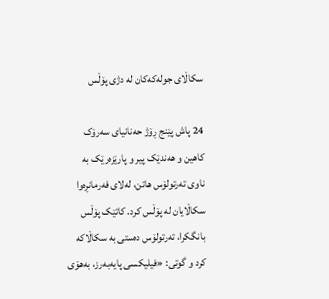سکاڵای جولەکەکان لە دژی پۆڵس

24 پاش پێنج ڕۆژ حەنانیای سەرۆک کاهین و هەندێک پیر و پارێزەرێک بە ناوی تەرتولۆس هاتن، لەلای فەرمانڕەوا سکاڵایان لە پۆڵس کرد. کاتێک پۆڵس بانگکرا، تەرتولۆس دەستی بە سکاڵاکە کرد و گوتی: «فیلیکسی پایەبەرز، بەهۆی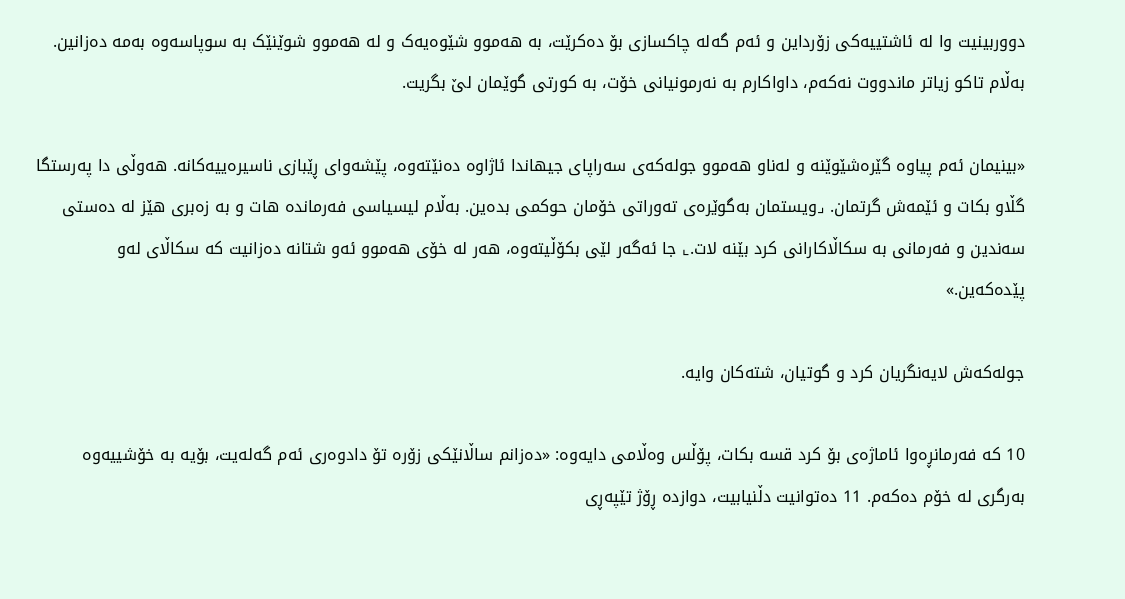دووربینیت وا لە ئاشتییەکی زۆرداین و ئەم گەلە چاکسازی بۆ دەکرێت، بە هەموو شێوەیەک و لە هەموو شوێنێک بە سوپاسەوە بەمە دەزانین. بەڵام تاکو زیاتر ماندووت نەکەم، داواکارم بە نەرمونیانی خۆت، بە کورتی گوێمان لێ بگریت.

«بینیمان ئەم پیاوە گێرەشێوێنە و لەناو هەموو جولەکەی سەراپای جیهاندا ئاژاوە دەنێتەوە، پێشەوای ڕێبازی ناسیرەییەکانە. هەوڵی دا پەرستگا گڵاو بکات و ئێمەش گرتمان. ⌟ویستمان بەگوێرەی تەوراتی خۆمان حوکمی بدەین. بەڵام لیسیاسی فەرماندە هات و بە زەبری هێز لە دەستی سەندین و فەرمانی بە سکاڵاکارانی کرد بێنە لات.⌞ جا ئەگەر لێی بکۆڵیتەوە، هەر لە خۆی هەموو ئەو شتانە دەزانیت کە سکاڵای لەو پێدەکەین.»

جولەکەش لایەنگریان کرد و گوتیان، شتەکان وایە.

10 کە فەرمانڕەوا ئاماژەی بۆ کرد قسە بکات، پۆڵس وەڵامی دایەوە: «دەزانم ساڵانێکی زۆرە تۆ دادوەری ئەم گەلەیت، بۆیە بە خۆشییەوە بەرگری لە خۆم دەکەم. 11 دەتوانیت دڵنیابیت، دوازدە ڕۆژ تێپەڕی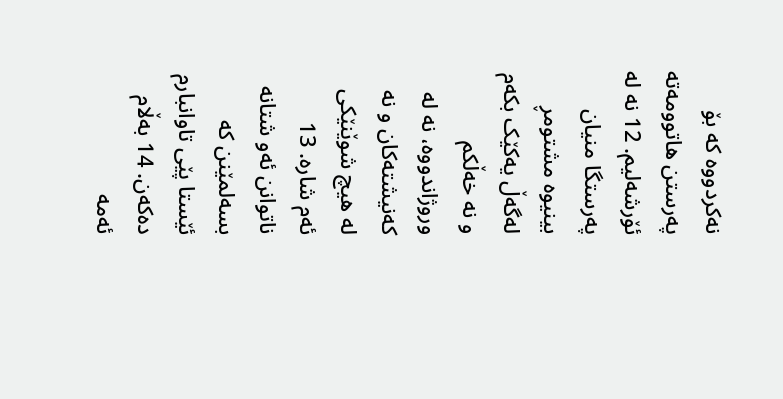نەکردووە کە بۆ پەرستن هاتوومەتە ئۆرشەلیم. 12 نە لە پەرستگا منیان بینیوە مشتومڕ لەگەڵ یەکێک بکەم و نە خەڵکم وروژاندووە، نە لە کەنیشتەکان و نە لە هیچ شوێنێکی ئەم شارە. 13 ناتوانن ئەو شتانە بسەلمێنن کە ئێستا پێی تاوانبارم دەکەن. 14 بەڵام ئەمە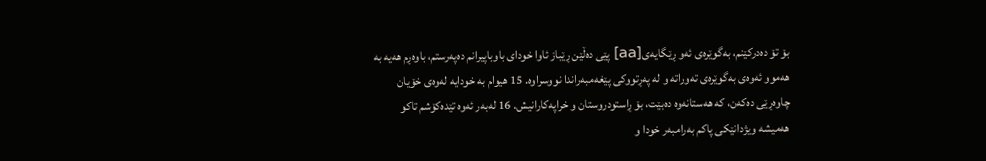بۆ تۆ دەدرکێنم، بەگوێرەی ئەو ڕێگایەی[aa] پێی دەڵێن ڕێباز ئاوا خودای باوباپیرانم دەپەرستم، باوەڕم هەیە بە هەموو ئەوەی بەگوێرەی تەوراتە و لە پەڕتووکی پێغەمبەراندا نووسراوە. 15 هیوام بە خودایە لەوەی خۆیان چاوەڕێی دەکەن، کە هەستانەوە دەبێت، بۆ ڕاستودروستان و خراپەکارانیش. 16 لەبەر ئەوە تێدەکۆشم تاکو هەمیشە ویژدانێکی پاکم بەرامبەر خودا و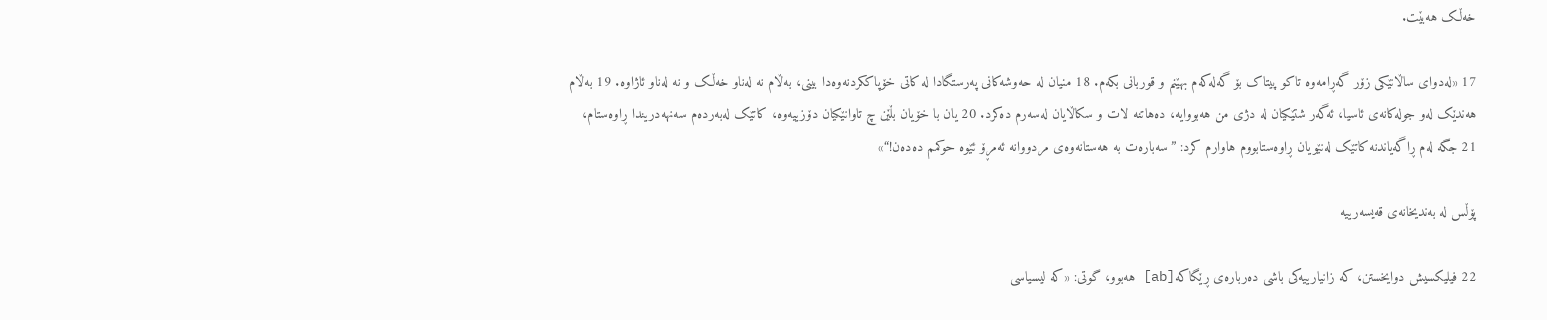خەڵک هەبێت.

17 «لەدوای ساڵانێکی زۆر گەڕامەوە تاکو پیتاک بۆ گەلەکەم بهێنم و قوربانی بکەم. 18 منیان لە حەوشەکانی پەرستگادا لە کاتی خۆپاککردنەوەدا بینی، بەڵام نە لەناو خەڵک و نە لەناو ئاژاوە. 19 بەڵام هەندێک لەو جولەکانەی ئاسیا، ئەگەر شتێکیان لە دژی من هەبووایە، دەهاتنە لات و سکاڵایان لەسەرم دەکرد. 20 یان با خۆیان بڵێن چ تاوانێکیان دۆزییەوە، کاتێک لەبەردەم سەنهەدریندا ڕاوەستام، 21 جگە لەم ڕاگەیاندنە کاتێک لەنێویان ڕاوەستابووم هاوارم کرد: ”سەبارەت بە هەستانەوەی مردووانە ئەمڕۆ ئێوە حوکمم دەدەن!“»

پۆڵس لە بەندیخانەی قەیسەرییە

22 فیلیکسیش دوایخستن، کە زانیارییەکی باشی دەربارەی ڕێگاکە[ab] هەبوو، گوتی: «کە لیسیاسی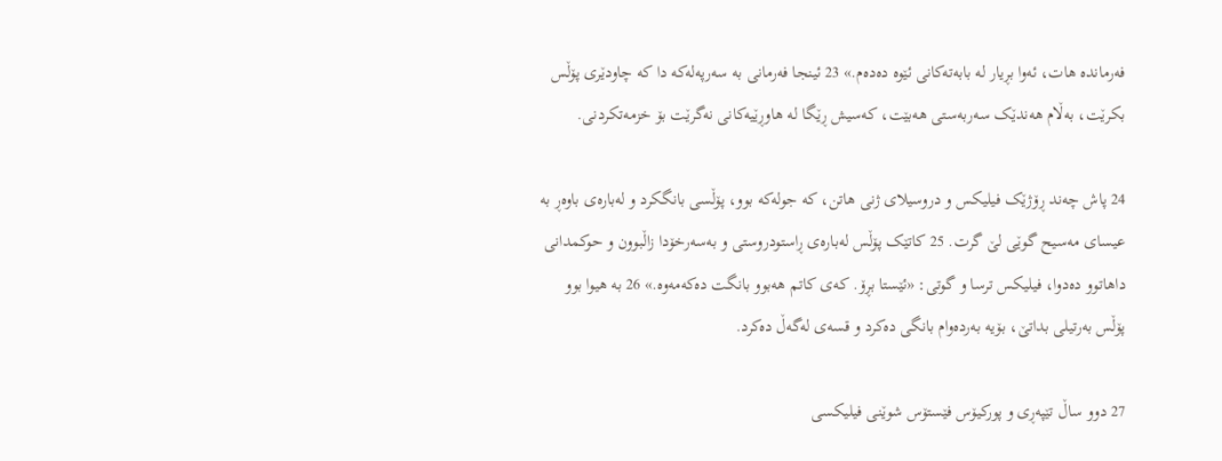فەرماندە هات، ئەوا بڕیار لە بابەتەکانی ئێوە دەدەم.» 23 ئینجا فەرمانی بە سەرپەلەکە دا کە چاودێری پۆڵس بکرێت، بەڵام هەندێک سەربەستی هەبێت، کەسیش ڕێگا لە هاوڕێیەکانی نەگرێت بۆ خزمەتکردنی.

24 پاش چەند ڕۆژێک فیلیکس و دروسیلای ژنی هاتن، کە جولەکە بوو، پۆڵسی بانگکرد و لەبارەی باوەڕ بە عیسای مەسیح گوێی لێ گرت. 25 کاتێک پۆڵس لەبارەی ڕاستودروستی و بەسەرخۆدا زاڵبوون و حوکمدانی داهاتوو دەدوا، فیلیکس ترسا و گوتی: «ئێستا بڕۆ. کەی کاتم هەبوو بانگت دەکەمەوە.» 26 بە هیوا بوو پۆڵس بەرتیلی بداتێ، بۆیە بەردەوام بانگی دەکرد و قسەی لەگەڵ دەکرد.

27 دوو ساڵ تێپەڕی و پورکیۆس فێستۆس شوێنی فیلیکسی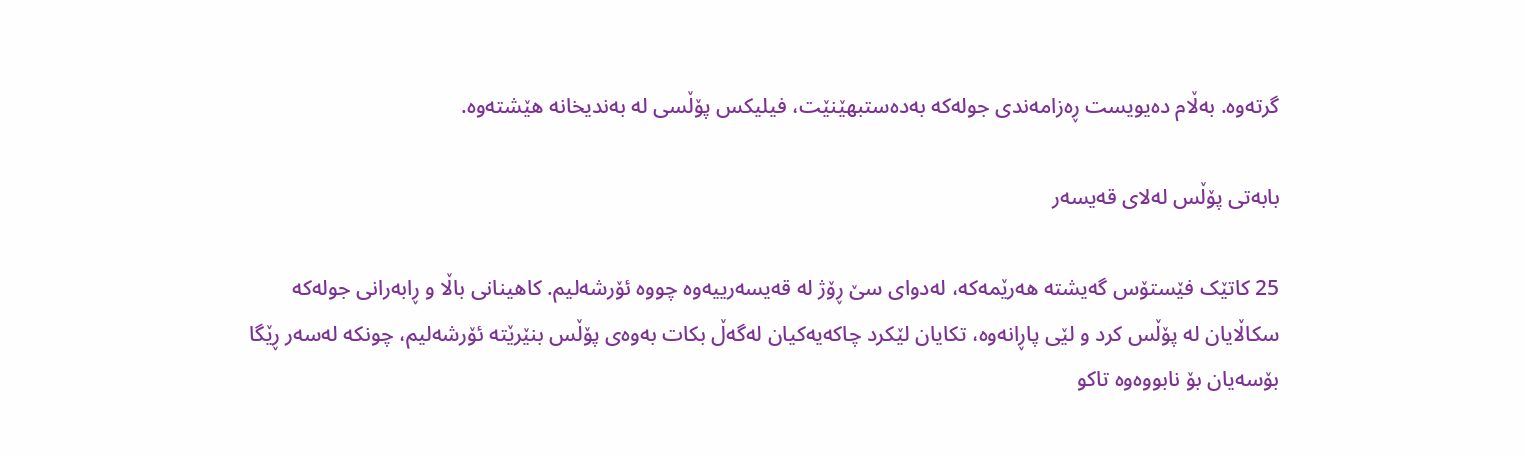گرتەوە. بەڵام دەیویست ڕەزامەندی جولەکە بەدەستبهێنێت، فیلیکس پۆڵسی لە بەندیخانە هێشتەوە.

بابەتی پۆڵس لەلای قەیسەر

25 کاتێک فێستۆس گەیشتە هەرێمەکە، لەدوای سێ ڕۆژ لە قەیسەرییەوە چووە ئۆرشەلیم. کاهینانی باڵا و ڕابەرانی جولەکە سکاڵایان لە پۆڵس کرد و لێی پاڕانەوە، تکایان لێکرد چاکەیەکیان لەگەڵ بکات بەوەی پۆڵس بنێرێتە ئۆرشەلیم، چونکە لەسەر ڕێگا بۆسەیان بۆ نابووەوە تاکو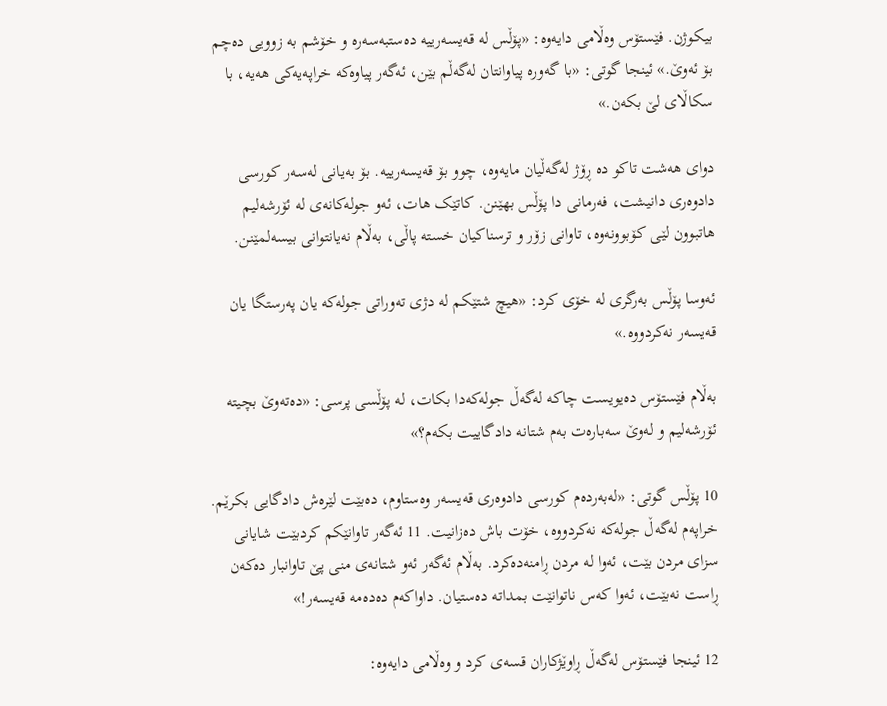بیکوژن. فێستۆس وەڵامی دایەوە: «پۆڵس لە قەیسەرییە دەستبەسەرە و خۆشم بە زوویی دەچم بۆ ئەوێ.» ئینجا گوتی: «با گەورە پیاوانتان لەگەڵم بێن، ئەگەر پیاوەکە خراپەیەکی هەیە، با سکاڵای لێ بکەن.»

دوای هەشت تاکو دە ڕۆژ لەگەڵیان مایەوە، چوو بۆ قەیسەرییە. بۆ بەیانی لەسەر کورسی دادوەری دانیشت، فەرمانی دا پۆڵس بهێنن. کاتێک هات، ئەو جولەکانەی لە ئۆرشەلیم هاتبوون لێی کۆبوونەوە، تاوانی زۆر و ترسناکیان خستە پاڵی، بەڵام نەیانتوانی بیسەلمێنن.

ئەوسا پۆڵس بەرگری لە خۆی کرد: «هیچ شتێکم لە دژی تەوراتی جولەکە یان پەرستگا یان قەیسەر نەکردووە.»

بەڵام فێستۆس دەیویست چاکە لەگەڵ جولەکەدا بکات، لە پۆڵسی پرسی: «دەتەوێ بچیتە ئۆرشەلیم و لەوێ سەبارەت بەم شتانە دادگاییت بکەم؟»

10 پۆڵس گوتی: «لەبەردەم کورسی دادوەری قەیسەر وەستاوم، دەبێت لێرەش دادگایی بکرێم. خراپەم لەگەڵ جولەکە نەکردووە، خۆت باش دەزانیت. 11 ئەگەر تاوانێکم کردبێت شایانی سزای مردن بێت، ئەوا لە مردن ڕامنەدەکرد. بەڵام ئەگەر ئەو شتانەی منی پێ تاوانبار دەکەن ڕاست نەبێت، ئەوا کەس ناتوانێت بمداتە دەستیان. داواکەم دەدەمە قەیسەر!»

12 ئینجا فێستۆس لەگەڵ ڕاوێژکاران قسەی کرد و وەڵامی دایەوە: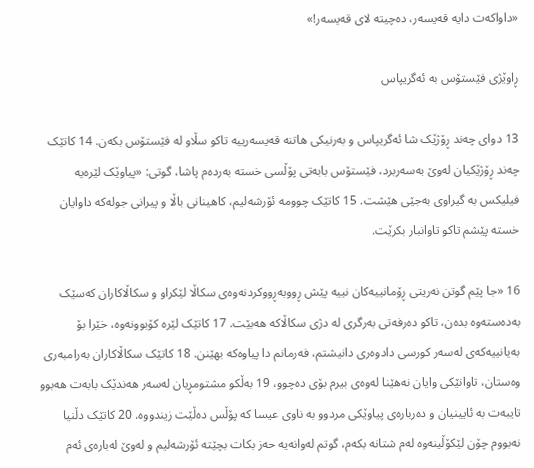«داواکەت دایە قەیسەر، دەچیتە لای قەیسەر!»

ڕاوێژی فێستۆس بە ئەگریپاس

13 دوای چەند ڕۆژێک شا ئەگریپاس و بەرنیکی هاتنە قەیسەرییە تاکو سڵاو لە فێستۆس بکەن. 14 کاتێک چەند ڕۆژێکیان لەوێ بەسەربرد، فێستۆس بابەتی پۆڵسی خستە بەردەم پاشا، گوتی: «پیاوێک لێرەیە فیلیکس بە گیراوی بەجێی هێشت. 15 کاتێک چوومە ئۆرشەلیم، کاهینانی باڵا و پیرانی جولەکە داوایان خستە پێشم تاکو تاوانبار بکرێت.

16 «جا پێم گوتن نەریتی ڕۆمانییەکان نییە پێش ڕووبەڕووکردنەوەی سکاڵا لێکراو و سکاڵاکاران کەسێک بەدەستەوە بدەن، تاکو دەرفەتی بەرگری لە دژی سکاڵاکە هەبێت. 17 کاتێک لێرە کۆبوونەوە، خێرا بۆ بەیانییەکەی لەسەر کورسی دادوەری دانیشتم، فەرمانم دا پیاوەکە بهێنن. 18 کاتێک سکاڵاکاران بەرامبەری وەستان، تاوانێکی وایان نەهێنا لەوەی بیرم بۆی دەچوو، 19 بەڵکو مشتومڕیان لەسەر هەندێک بابەت هەبوو تایبەت بە ئایینیان و دەربارەی پیاوێکی مردوو بە ناوی عیسا کە پۆڵس دەڵێت زیندووە. 20 کاتێک دڵنیا نەبووم چۆن لێکۆڵینەوە لەم شتانە بکەم، گوتم لەوانەیە حەز بکات بچێتە ئۆرشەلیم و لەوێ لەبارەی ئەم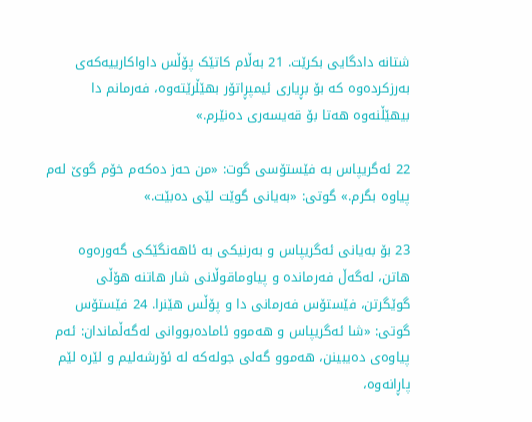شتانە دادگایی بکرێت. 21 بەڵام کاتێک پۆڵس داواکارییەکەی بەرزکردەوە کە بۆ بڕیاری ئیمپڕاتۆر بهێڵرێتەوە، فەرمانم دا بیهێڵنەوە هەتا بۆ قەیسەری دەنێرم.»

22 ئەگریپاس بە فێستۆسی گوت: «من حەز دەکەم خۆم گوێ لەم پیاوە بگرم.» گوتی: «بەیانی گوێت لێی دەبێت.»

23 بۆ بەیانی ئەگریپاس و بەرنیکی بە ئاهەنگێکی گەورەوە هاتن، لەگەڵ فەرماندە و پیاوماقوڵانی شار هاتنە هۆڵی گوێگرتن، فێستۆس فەرمانی دا و پۆڵس هێنرا. 24 فێستۆس گوتی: «شا ئەگریپاس و هەموو ئامادەبووانی لەگەڵماندان: ئەم پیاوەی دەیبینن، هەموو گەلی جولەکە لە ئۆرشەلیم و لێرە لێم پاڕانەوە،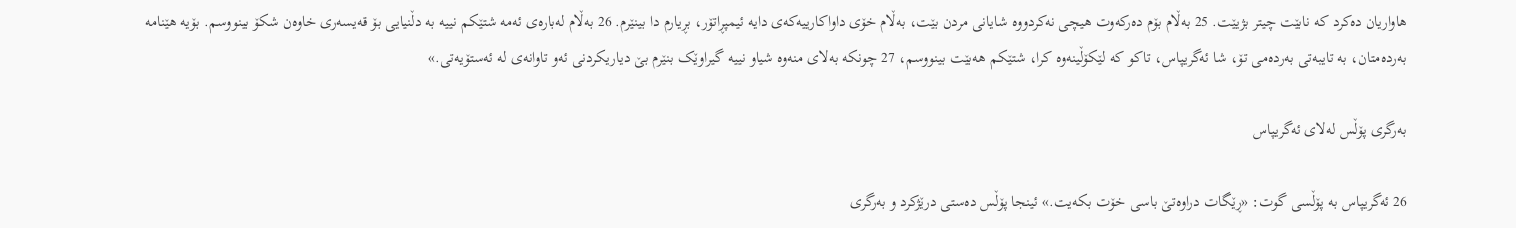هاواریان دەکرد کە نابێت چیتر بژیێت. 25 بەڵام بۆم دەرکەوت هیچی نەکردووە شایانی مردن بێت، بەڵام خۆی داواکارییەکەی دایە ئیمپڕاتۆر، بڕیارم دا بینێرم. 26 بەڵام لەبارەی ئەمە شتێکم نییە بە دڵنیایی بۆ قەیسەری خاوەن شکۆ بینووسم. بۆیە هێنامە بەردەمتان، بە تایبەتی بەردەمی تۆ، شا ئەگریپاس، تاکو کە لێکۆڵینەوە کرا، شتێکم هەبێت بینووسم، 27 چونکە بەلای منەوە شیاو نییە گیراوێک بنێرم بێ دیاریکردنی ئەو تاوانەی لە ئەستۆیەتی.»

بەرگری پۆڵس لەلای ئەگریپاس

26 ئەگریپاس بە پۆڵسی گوت: «ڕێگات دراوەتێ باسی خۆت بکەیت.» ئینجا پۆڵس دەستی درێژکرد و بەرگری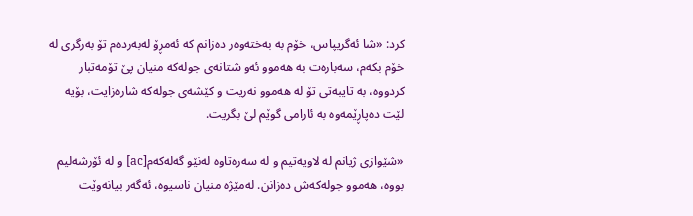کرد: «شا ئەگریپاس، خۆم بە بەختەوەر دەزانم کە ئەمڕۆ لەبەردەم تۆ بەرگری لە خۆم بکەم، سەبارەت بە هەموو ئەو شتانەی جولەکە منیان پێ تۆمەتبار کردووە، بە تایبەتی تۆ لە هەموو نەریت و کێشەی جولەکە شارەزایت، بۆیە لێت دەپاڕێمەوە بە ئارامی گوێم لێ بگریت.

«شێوازی ژیانم لە لاویەتیم و لە سەرەتاوە لەنێو گەلەکەم[ac] و لە ئۆرشەلیم بووە، هەموو جولەکەش دەزانن. لەمێژە منیان ناسیوە، ئەگەر بیانەوێت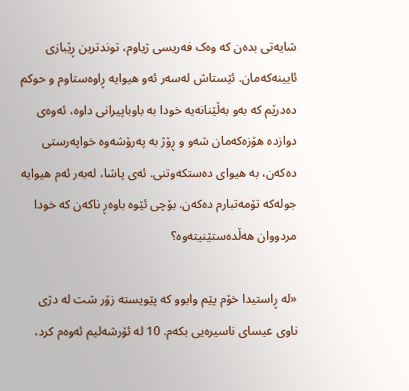شایەتی بدەن کە وەک فەریسی ژیاوم، توندترین ڕێبازی ئایینەکەمان. ئێستاش لەسەر ئەو هیوایە ڕاوەستاوم و حوکم دەدرێم کە بەو بەڵێنانەیە خودا بە باوباپیرانی داوە، ئەوەی دوازدە هۆزەکەمان شەو و ڕۆژ بە پەرۆشەوە خواپەرستی دەکەن، بە هیوای دەستکەوتنی. ئەی پاشا، لەبەر ئەم هیوایە جولەکە تۆمەتبارم دەکەن. بۆچی ئێوە باوەڕ ناکەن کە خودا مردووان هەڵدەستێنیتەوە؟

«لە ڕاستیدا خۆم پێم وابوو کە پێویستە زۆر شت لە دژی ناوی عیسای ناسیرەیی بکەم. 10 لە ئۆرشەلیم ئەوەم کرد،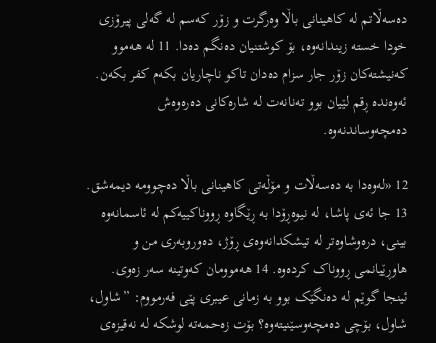دەسەڵاتم لە کاهینانی باڵا وەرگرت و زۆر کەسم لە گەلی پیرۆزی خودا خستە زیندانەوە، بۆ کوشتنیان دەنگم دەدا. 11 لە هەموو کەنیشتەکان زۆر جار سزام دەدان تاکو ناچاریان بکەم کفر بکەن. ئەوەندە ڕقم لێیان بوو تەنانەت لە شارەکانی دەرەوەش دەمچەوساندنەوە.

12 «لەوەدا بە دەسەڵات و مۆڵەتی کاهینانی باڵا دەچوومە دیمەشق. 13 جا ئەی پاشا، لە نیوەڕۆدا بە ڕێگاوە ڕووناکییەکم لە ئاسمانەوە بینی، درەوشاوەتر لە تیشکدانەوەی ڕۆژ، دەوروبەری من و هاوڕێیانمی ڕووناک کردەوە. 14 هەموومان کەوتینە سەر زەوی. ئینجا گوێم لە دەنگێک بوو بە زمانی عیبری پێی فەرمووم: ”شاول، شاول، بۆچی دەمچەوسێنیتەوە؟ بۆت زەحمەتە لوشکە لە نەقیزەی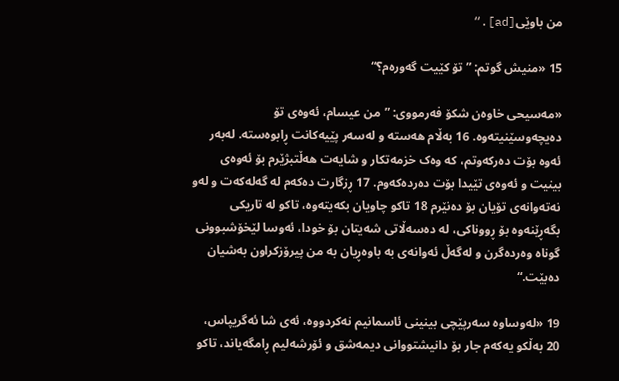من باوێی[ad].“

15 «منیش گوتم: ”تۆ کێیت گەورەم؟“

«مەسیحی خاوەن شکۆ فەرمووی: ”من عیسام، ئەوەی تۆ دەیچەوسێنیتەوە. 16 بەڵام هەستە و لەسەر پێیەکانت ڕابوەستە. لەبەر ئەوە بۆت دەرکەوتم، کە وەک خزمەتکار و شایەت هەڵتبژێرم بۆ ئەوەی بینیت و ئەوەی تێیدا بۆت دەردەکەوم. 17 ڕزگارت دەکەم لە گەلەکەت و لەو نەتەوانەی تۆیان بۆ دەنێرم 18 تاکو چاویان بکەیتەوە، تاکو لە تاریکی بگەڕێنەوە بۆ ڕووناکی، لە دەسەڵاتی شەیتان بۆ خودا، ئەوسا لێخۆشبوونی گوناه وەردەگرن و لەگەڵ ئەوانەی بە باوەڕیان بە من پیرۆزکراون بەشیان دەبێت.“

19 «لەوساوە سەرپێچی بینینی ئاسمانیم نەکردووە، ئەی شا ئەگریپاس، 20 بەڵکو یەکەم جار بۆ دانیشتووانی دیمەشق و ئۆرشەلیم ڕامگەیاند، تاکو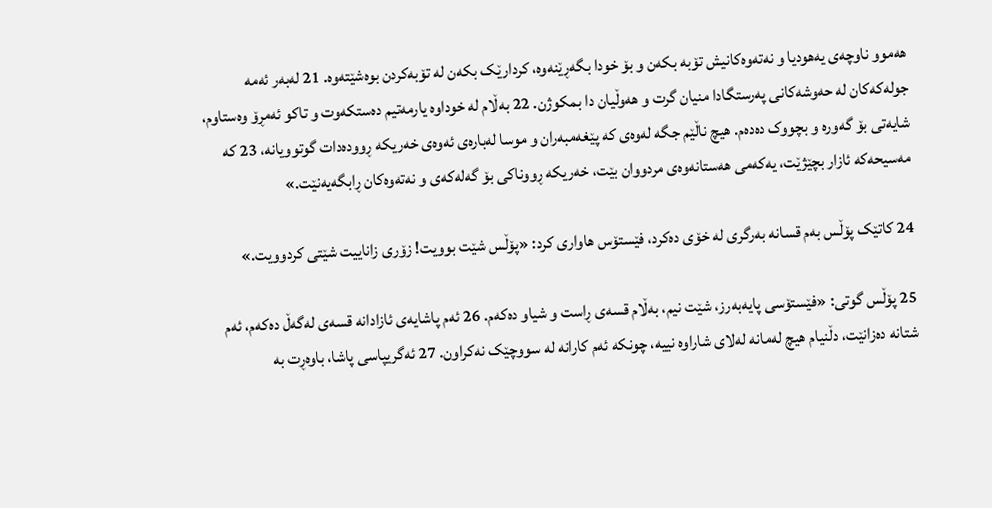هەموو ناوچەی یەهودیا و نەتەوەکانیش تۆبە بکەن و بۆ خودا بگەڕێنەوە، کردارێک بکەن لە تۆبەکردن بوەشێتەوە. 21 لەبەر ئەمە جولەکەکان لە حەوشەکانی پەرستگادا منیان گرت و هەوڵیان دا بمکوژن. 22 بەڵام لە خوداوە یارمەتیم دەستکەوت و تاکو ئەمڕۆ وەستاوم، شایەتی بۆ گەورە و بچووک دەدەم. هیچ ناڵێم جگە لەوەی کە پێغەمبەران و موسا لەبارەی ئەوەی خەریکە ڕوودەدات گوتوویانە، 23 کە مەسیحەکە ئازار بچێژێت، یەکەمی هەستانەوەی مردووان بێت، خەریکە ڕووناکی بۆ گەلەکەی و نەتەوەکان ڕابگەیەنێت.»

24 کاتێک پۆڵس بەم قسانە بەرگری لە خۆی دەکرد، فێستۆس هاواری کرد: «پۆڵس شێت بوویت! زۆری زاناییت شێتی کردوویت.»

25 پۆڵس گوتی: «فێستۆسی پایەبەرز، شێت نیم، بەڵام قسەی ڕاست و شیاو دەکەم. 26 ئەم پاشایەی ئازادانە قسەی لەگەڵ دەکەم، ئەم شتانە دەزانێت، دڵنیام هیچ لەمانە لەلای شاراوە نییە، چونکە ئەم کارانە لە سووچێک نەکراون. 27 ئەگریپاسی پاشا، باوەڕت بە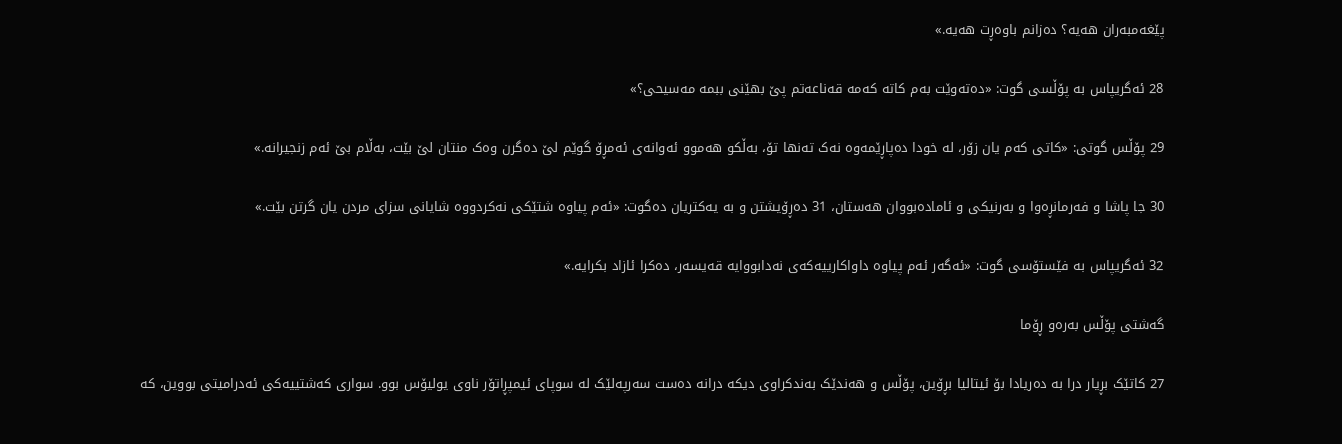پێغەمبەران هەیە؟ دەزانم باوەڕت هەیە.»

28 ئەگریپاس بە پۆڵسی گوت: «دەتەوێت بەم کاتە کەمە قەناعەتم پێ بهێنی ببمە مەسیحی؟»

29 پۆڵس گوتی: «کاتی کەم یان زۆر، لە خودا دەپاڕێمەوە نەک تەنها تۆ، بەڵکو هەموو ئەوانەی ئەمڕۆ گوێم لێ دەگرن وەک منتان لێ بێت، بەڵام بێ ئەم زنجیرانە.»

30 جا پاشا و فەرمانڕەوا و بەرنیکی و ئامادەبووان هەستان، 31 دەڕۆیشتن و بە یەکتریان دەگوت: «ئەم پیاوە شتێکی نەکردووە شایانی سزای مردن یان گرتن بێت.»

32 ئەگریپاس بە فێستۆسی گوت: «ئەگەر ئەم پیاوە داواکارییەکەی نەدابووایە قەیسەر، دەکرا ئازاد بکرایە.»

گەشتی پۆڵس بەرەو ڕۆما

27 کاتێک بڕیار درا بە دەریادا بۆ ئیتالیا بڕۆین، پۆڵس و هەندێک بەندکراوی دیکە درانە دەست سەرپەلێک لە سوپای ئیمپڕاتۆر ناوی یولیۆس بوو. سواری کەشتییەکی ئەدرامیتی بووین، کە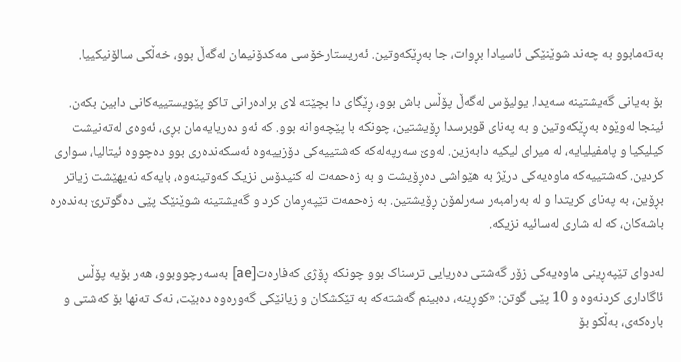بەتەمابوو بە چەند شوێنێکی ئاسیادا بڕوات، جا بەڕێکەوتین. ئەریستارخۆسی مەکدۆنیمان لەگەڵ بوو، خەڵکی سالۆنیکییا.

بۆ بەیانی گەیشتینە سەیدا. یولیۆس لەگەڵ پۆڵس باش بوو، ڕێگای دا بچێتە لای برادەرانی تاکو پێویستییەکانی دابین بکەن. ئینجا لەوێوە بەڕێکەوتین و بە پەنای قوبرسدا ڕۆیشتین، چونکە با پێچەوانە بوو. کە ئەو دەریایەمان بڕی، ئەوەی لەتەنیشت کیلیکیا و پامفیلیایە، لە میرای لیکیە دابەزین. لەوێ سەرپەلەکە کەشتییەکی دۆزییەوە ئەسکەندەری بوو دەچووە ئیتالیا، سواری کردین. کەشتییەکە ماوەیەکی درێژ بە هێواشی دەڕۆیشت و بە زەحمەت لە کنیدۆس نزیک کەوتینەوە، بایەکە نەیهێشت زیاتر بڕۆین، بە پەنای کریتدا و لە بەرامبەر سەرلمۆن ڕۆیشتین. بە زەحمەت تێپەڕمان کرد و گەیشتینە شوێنێک پێی دەگوترێ بەندەرە باشەکان، کە لە شاری لەسائیە نزیکە.

لەدوای تێپەڕینی ماوەیەکی زۆر گەشتی دەریایی ترسناک بوو چونکە ڕۆژی کەفارەت[ae] بەسەرچووبوو، هەر بۆیە پۆڵس ئاگاداری کردنەوە و 10 پێی گوتن: «کوڕینە، دەبینم گەشتەکە بە تێکشکان و زیانێکی گەورەوە دەبێت، نەک تەنها بۆ کەشتی و بارەکەی، بەڵکو بۆ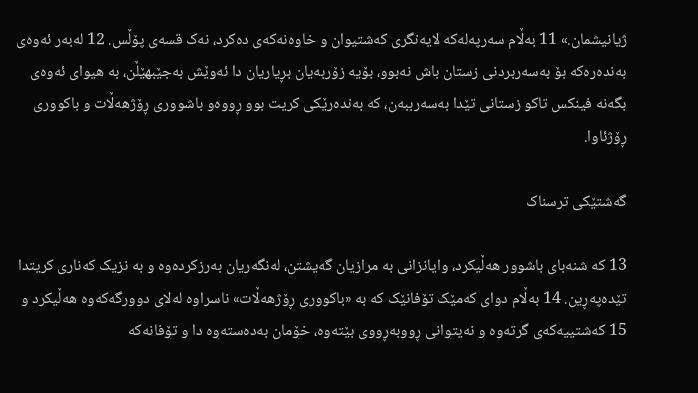ژیانیشمان.» 11 بەڵام سەرپەلەکە لایەنگری کەشتیوان و خاوەنەکەی دەکرد، نەک قسەی پۆڵس. 12 لەبەر ئەوەی بەندەرەکە بۆ بەسەربردنی زستان باش نەبوو، بۆیە زۆربەیان بڕیاریان دا ئەوێش بەجێبهێڵن، بە هیوای ئەوەی بگەنە فینکس تاکو زستانی تێدا بەسەرببەن، کە بەندەرێکی کریت بوو ڕووەو باشووری ڕۆژهەڵات و باکووری ڕۆژئاوا.

گەشتێکی ترسناک

13 کە شنەبای باشوور هەڵیکرد، وایانزانی بە مرازیان گەیشتن، لەنگەریان بەرزکردەوە و بە نزیک کەناری کریتدا تێدەپەڕین. 14 بەڵام دوای کەمێک تۆفانێک کە بە «باکووری ڕۆژهەڵات» ناسراوە لەلای دوورگەکەوە هەڵیکرد و 15 کەشتییەکەی گرتەوە و نەیتوانی ڕووبەڕووی بێتەوە، خۆمان بەدەستەوە دا و تۆفانەکە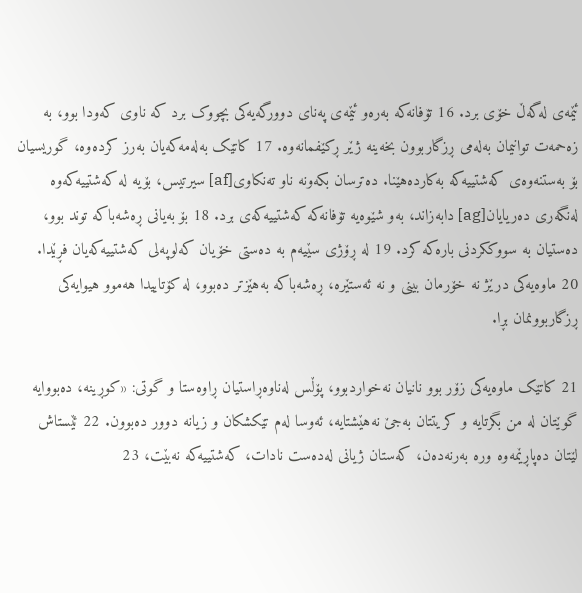ئێمەی لەگەڵ خۆی برد. 16 تۆفانەکە بەرەو ئێمەی پەنای دوورگەیەکی بچووک برد کە ناوی کەودا بوو، بە زەحمەت توانیمان بەلەمی ڕزگاربوون بخەینە ژێر ڕکێفمانەوە. 17 کاتێک بەلەمەکەیان بەرز کردەوە، گوریسیان بۆ بەستنەوەی کەشتییەکە بەکاردەهێنا. دەترسان بکەونە ناو تەنکاوی[af] سیرتیس، بۆیە لە کەشتییەکەوە لەنگەری دەریایان[ag] دابەزاند، بەو شێوەیە تۆفانەکە کەشتییەکەی برد. 18 بۆ بەیانی ڕەشەباکە توند بوو، دەستیان بە سووککردنی بارەکە کرد. 19 لە ڕۆژی سێیەم بە دەستی خۆیان کەلوپەلی کەشتییەکەیان فڕێدا. 20 ماوەیەکی درێژ نە خۆرمان بینی و نە ئەستێرە، ڕەشەباکە بەهێزتر دەبوو، لە کۆتاییدا هەموو هیوایەکی ڕزگاربوونمان بڕا.

21 کاتێک ماوەیەکی زۆر بوو نانیان نەخواردبوو، پۆڵس لەناوەڕاستیان ڕاوەستا و گوتی: «کوڕینە، دەبووایە گوێتان لە من بگرتایە و کریتتان بەجێ نەهێشتایە، ئەوسا لەم تێکشکان و زیانە دوور دەبوون. 22 ئێستاش لێتان دەپاڕێمەوە ورە بەرنەدەن، کەستان ژیانی لەدەست نادات، کەشتییەکە نەبێت، 23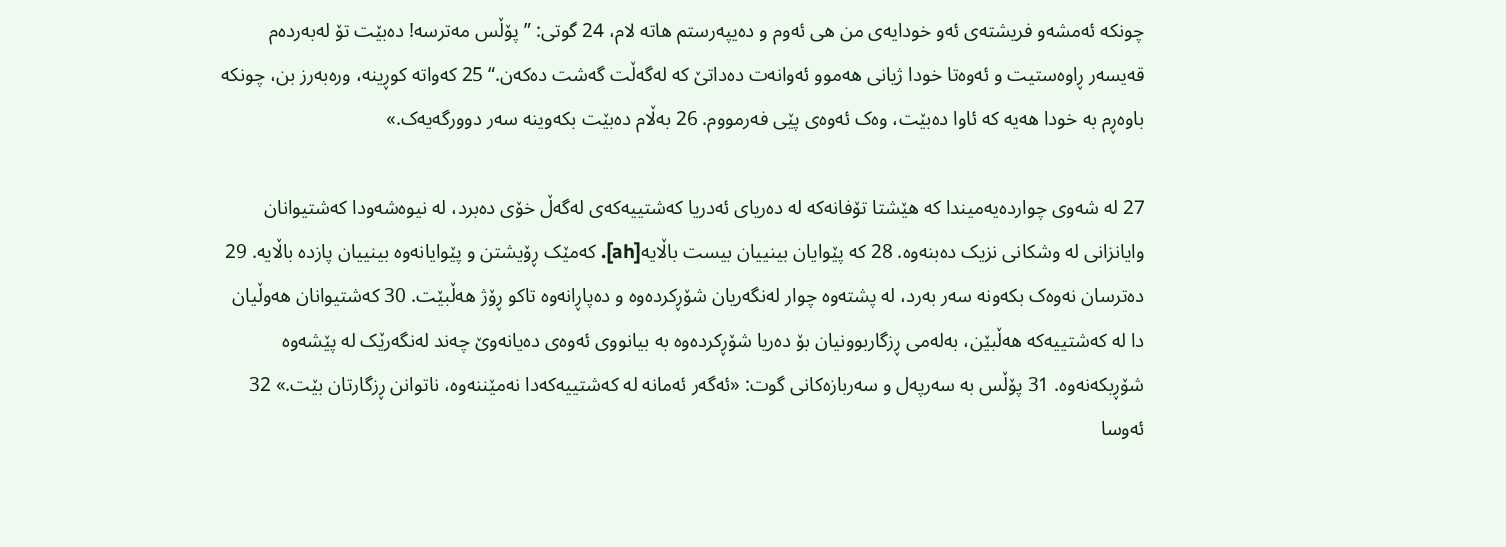چونکە ئەمشەو فریشتەی ئەو خودایەی من هی ئەوم و دەیپەرستم هاتە لام، 24 گوتی: ”پۆڵس مەترسە! دەبێت تۆ لەبەردەم قەیسەر ڕاوەستیت و ئەوەتا خودا ژیانی هەموو ئەوانەت دەداتێ کە لەگەڵت گەشت دەکەن.“ 25 کەواتە کوڕینە، ورەبەرز بن، چونکە باوەڕم بە خودا هەیە کە ئاوا دەبێت، وەک ئەوەی پێی فەرمووم. 26 بەڵام دەبێت بکەوینە سەر دوورگەیەک.»

27 لە شەوی چواردەیەمیندا کە هێشتا تۆفانەکە لە دەریای ئەدریا کەشتییەکەی لەگەڵ خۆی دەبرد، لە نیوەشەودا کەشتیوانان وایانزانی لە وشکانی نزیک دەبنەوە. 28 کە پێوایان بینییان بیست باڵایە[ah]. کەمێک ڕۆیشتن و پێوایانەوە بینییان پازدە باڵایە. 29 دەترسان نەوەک بکەونە سەر بەرد، لە پشتەوە چوار لەنگەریان شۆڕکردەوە و دەپاڕانەوە تاکو ڕۆژ هەڵبێت. 30 کەشتیوانان هەوڵیان دا لە کەشتییەکە هەڵبێن، بەلەمی ڕزگاربوونیان بۆ دەریا شۆڕکردەوە بە بیانووی ئەوەی دەیانەوێ چەند لەنگەرێک لە پێشەوە شۆڕبکەنەوە. 31 پۆڵس بە سەرپەل و سەربازەکانی گوت: «ئەگەر ئەمانە لە کەشتییەکەدا نەمێننەوە، ناتوانن ڕزگارتان بێت.» 32 ئەوسا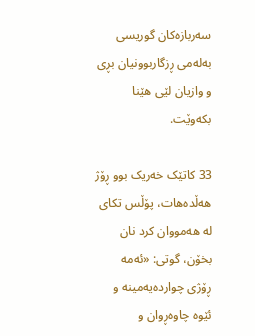سەربازەکان گوریسی بەلەمی ڕزگاربوونیان بڕی و وازیان لێی هێنا بکەوێت.

33 کاتێک خەریک بوو ڕۆژ هەڵدەهات، پۆڵس تکای لە هەمووان کرد نان بخۆن، گوتی: «ئەمە ڕۆژی چواردەیەمینە و ئێوە چاوەڕوان و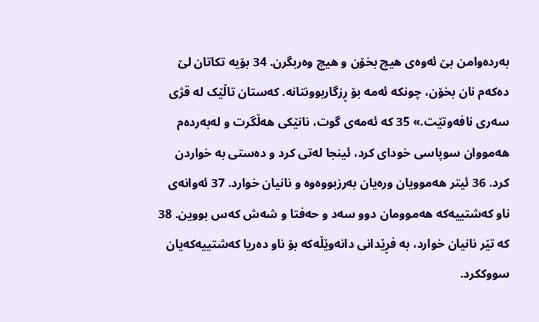بەردەوامن بێ ئەوەی هیچ بخۆن و هیچ وەربگرن. 34 بۆیە تکاتان لێ دەکەم نان بخۆن، چونکە ئەمە بۆ ڕزگاربوونتانە. کەستان تاڵێک لە قژی سەری نافەوتێت.» 35 کە ئەمەی گوت، نانێکی هەڵگرت و لەبەردەم هەمووان سوپاسی خودای کرد، ئینجا لەتی کرد و دەستی بە خواردن کرد. 36 ئیتر هەموویان ورەیان بەرزبووەوە و نانیان خوارد. 37 ئەوانەی ناو کەشتییەکە هەموومان دوو سەد و حەفتا و شەش کەس بووین. 38 کە تێر نانیان خوارد، بە فڕێدانی دانەوێڵەکە بۆ ناو دەریا کەشتییەکەیان سووککرد.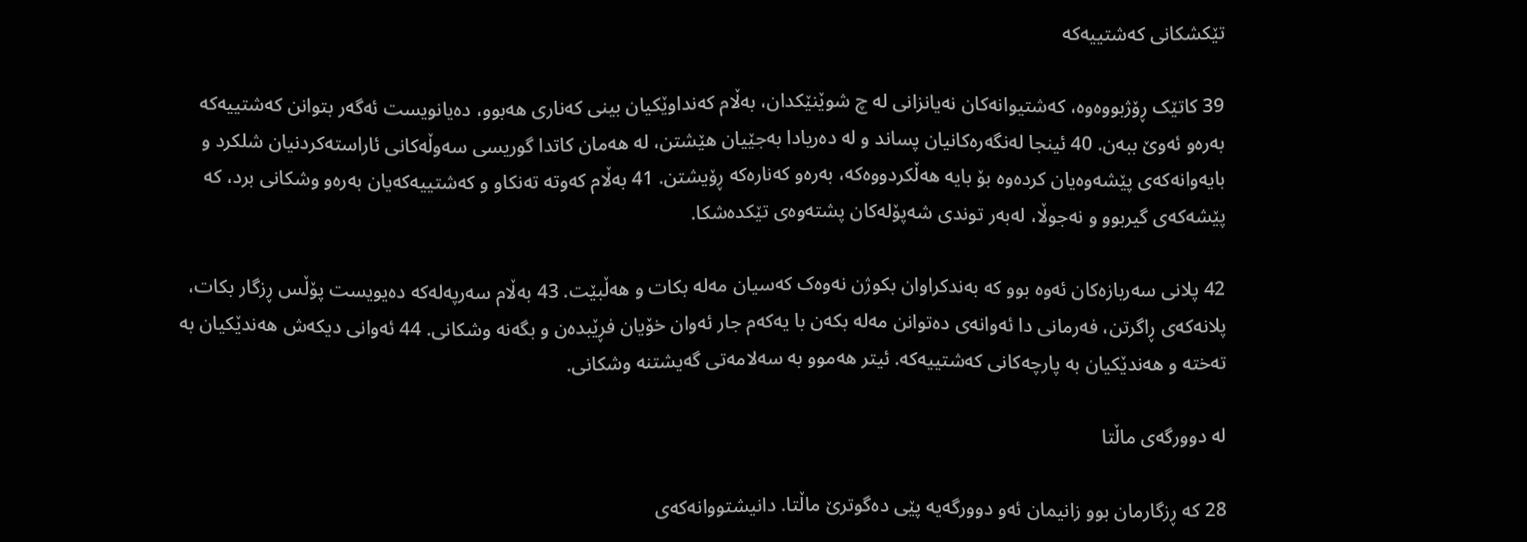تێکشکانی کەشتییەکە

39 کاتێک ڕۆژبووەوە، کەشتیوانەکان نەیانزانی لە چ شوێنێکدان، بەڵام کەنداوێکیان بینی کەناری هەبوو، دەیانویست ئەگەر بتوانن کەشتییەکە بەرەو ئەوێ ببەن. 40 ئینجا لەنگەرەکانیان پساند و لە دەریادا بەجێیان هێشتن، لە هەمان کاتدا گوریسی سەوڵەکانی ئاراستەکردنیان شلکرد و بایەوانەکەی پێشەوەیان کردەوە بۆ بایە هەڵکردووەکە، بەرەو کەنارەکە ڕۆیشتن. 41 بەڵام کەوتە تەنکاو و کەشتییەکەیان بەرەو وشکانی برد، کە پێشەکەی گیربوو و نەجوڵا، لەبەر توندی شەپۆلەکان پشتەوەی تێکدەشکا.

42 پلانی سەربازەکان ئەوە بوو کە بەندکراوان بکوژن نەوەک کەسیان مەلە بکات و هەڵبێت. 43 بەڵام سەرپەلەکە دەیویست پۆڵس ڕزگار بکات، پلانەکەی ڕاگرتن، فەرمانی دا ئەوانەی دەتوانن مەلە بکەن با یەکەم جار ئەوان خۆیان فڕێبدەن و بگەنە وشکانی. 44 ئەوانی دیکەش هەندێکیان بە تەختە و هەندێکیان بە پارچەکانی کەشتییەکە. ئیتر هەموو بە سەلامەتی گەیشتنە وشکانی.

لە دوورگەی ماڵتا

28 کە ڕزگارمان بوو زانیمان ئەو دوورگەیە پێی دەگوترێ ماڵتا. دانیشتووانەکەی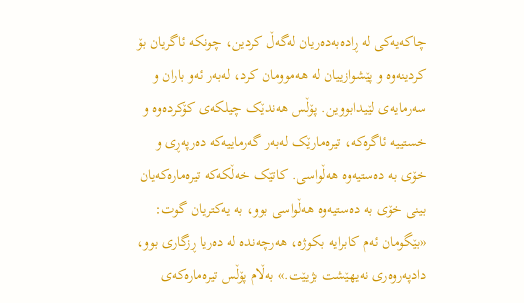چاکەیەکی لە ڕادەبەدەریان لەگەڵ کردین، چونکە ئاگریان بۆ کردینەوە و پێشوازییان لە هەموومان کرد، لەبەر ئەو باران و سەرمایەی لێیدابووین. پۆڵس هەندێک چیلکەی کۆکردەوە و خستییە ئاگرەکە، تیرەمارێک لەبەر گەرماییەکە دەرپەڕی و خۆی بە دەستیەوە هەڵواسی. کاتێک خەڵکەکە تیرەمارەکەیان بینی خۆی بە دەستیەوە هەڵواسی بوو، بە یەکتریان گوت: «بێگومان ئەم کابرایە بکوژە، هەرچەندە لە دەریا ڕزگاری بوو، دادپەروەری نەیهێشت بژیێت.» بەڵام پۆڵس تیرەمارەکەی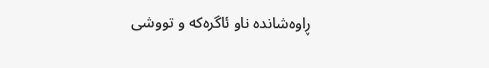ڕاوەشاندە ناو ئاگرەکە و تووشی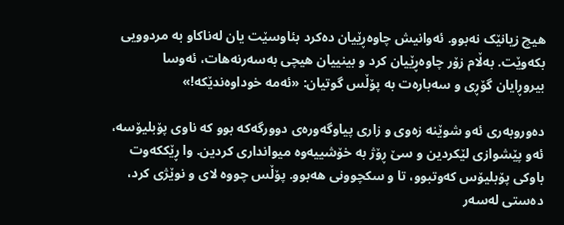هیچ زیانێک نەبوو. ئەوانیش چاوەڕێیان دەکرد بئاوسێت یان لەناکاو بە مردوویی بکەوێت. بەڵام زۆر چاوەڕێیان کرد و بینییان هیچی بەسەرنەهات، ئەوسا بیروڕایان گۆڕی و سەبارەت بە پۆڵس گوتیان: «ئەمە خوداوەندێکە!»

دەوروبەری ئەو شوێنە زەوی و زاری پیاوگەورەی دوورگەکە بوو کە ناوی پۆبلیۆسە، ئەو پێشوازی لێکردین و سێ ڕۆژ بە خۆشییەوە میوانداری کردین. وا ڕێککەوت باوکی پۆبلیۆس کەوتبوو، تا و سکچوونی هەبوو. پۆڵس چووە لای و نوێژی کرد، دەستی لەسەر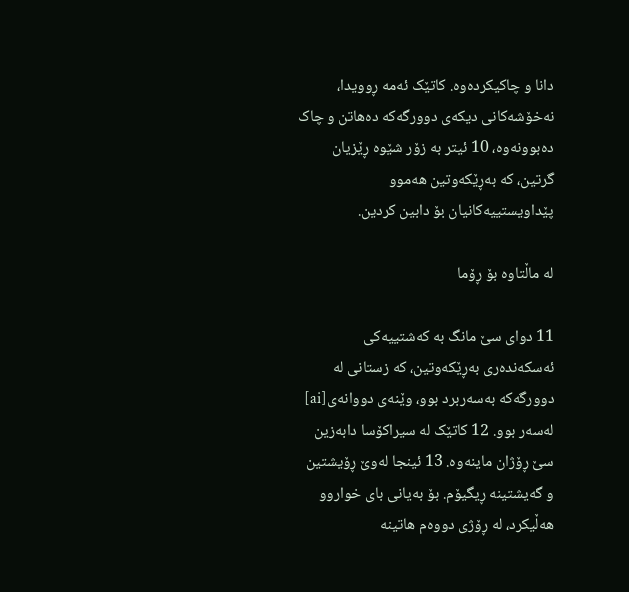دانا و چاکیکردەوە. کاتێک ئەمە ڕوویدا، نەخۆشەکانی دیکەی دوورگەکە دەهاتن و چاک دەبوونەوە، 10 ئیتر بە زۆر شێوە ڕێزیان گرتین، کە بەڕێکەوتین هەموو پێداویستییەکانیان بۆ دابین کردین.

لە ماڵتاوە بۆ ڕۆما

11 دوای سێ مانگ بە کەشتییەکی ئەسکەندەری بەڕێکەوتین، کە زستانی لە دوورگەکە بەسەربرد بوو، وێنەی دووانەی[ai] لەسەر بوو. 12 کاتێک لە سیراکۆسا دابەزین سێ ڕۆژان ماینەوە. 13 ئینجا لەوێ ڕۆیشتین و گەیشتینە ڕیگیۆم. بۆ بەیانی بای خواروو هەڵیکرد، لە ڕۆژی دووەم هاتینە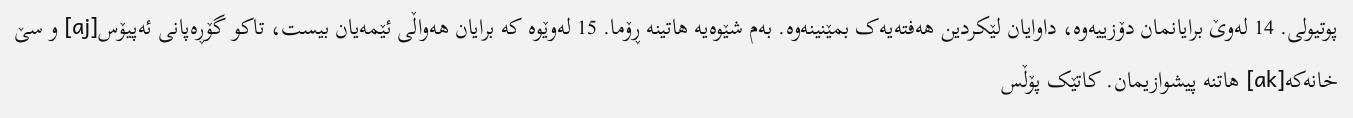پوتیولی. 14 لەوێ برایانمان دۆزییەوە، داوایان لێکردین هەفتەیەک بمێنینەوە. بەم شێوەیە هاتینە ڕۆما. 15 لەوێوە کە برایان هەواڵی ئێمەیان بیست، تاکو گۆڕەپانی ئەپیۆس[aj] و سێ خانەکە[ak] هاتنە پیشوازیمان. کاتێک پۆڵس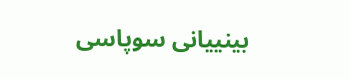بینییانی سوپاسی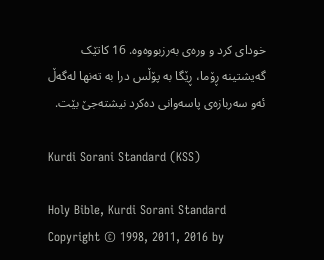خودای کرد و ورەی بەرزبووەوە. 16 کاتێک گەیشتینە ڕۆما، ڕێگا بە پۆڵس درا بە تەنها لەگەڵ ئەو سەربازەی پاسەوانی دەکرد نیشتەجێ بێت.

Kurdi Sorani Standard (KSS)

Holy Bible, Kurdi Sorani Standard Copyright © 1998, 2011, 2016 by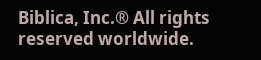Biblica, Inc.® All rights reserved worldwide.